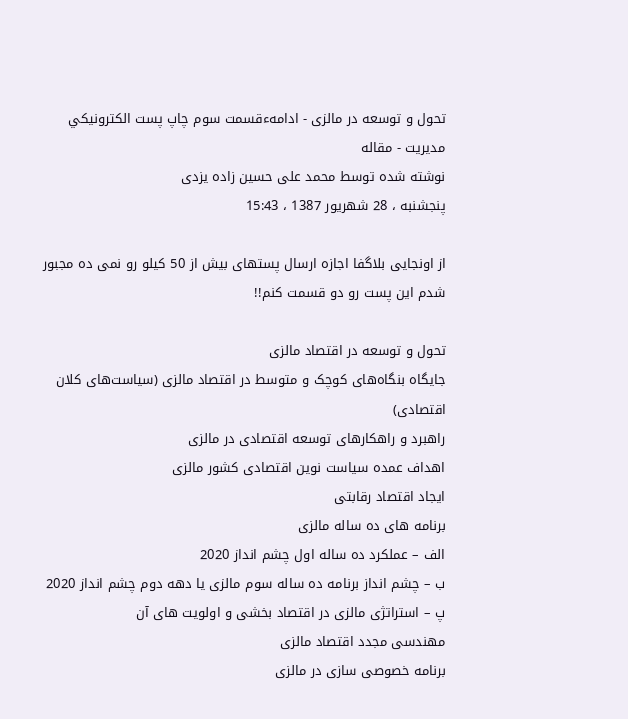تحول و توسعه در مالزی - ادامهءقسمت سوم چاپ پست الكترونيكي
مدیریت - مقاله
نوشته شده توسط محمد علی حسین زاده یزدی
پنجشنبه ، 28 شهریور 1387 ، 15:43

از اونجایی بلاگفا اجازه ارسال پستهای بیش از 50 کیلو رو نمی ده مجبور شدم این پست رو دو قسمت کنم!!

تحول و توسعه در اقتصاد مالزی
جایگاه بنگاه‌های کوچک و متوسط در اقتصاد مالزی (سیاست‌های کلان اقتصادی)
راهبرد و راهکارهای توسعه اقتصادی در مالزی
اهداف عمده سیاست نوین اقتصادی کشور مالزی
ایجاد اقتصاد رقابتی
برنامه های ده ساله مالزی
الف – عملکرد ده ساله اول چشم انداز 2020
ب – چشم انداز برنامه ده ساله سوم مالزی یا دهه دوم چشم انداز 2020
پ – استراتژی مالزی در اقتصاد بخشی و اولویت های آن
مهندسی مجدد اقتصاد مالزی
برنامه خصوصی سازی در مالزی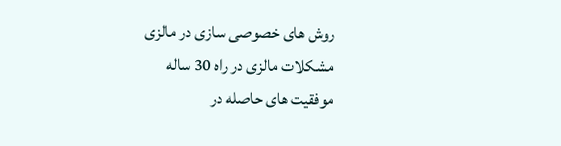روش های خصوصی سازی در مالزی
مشکلات مالزی در راه 30 ساله
موفقیت های حاصله در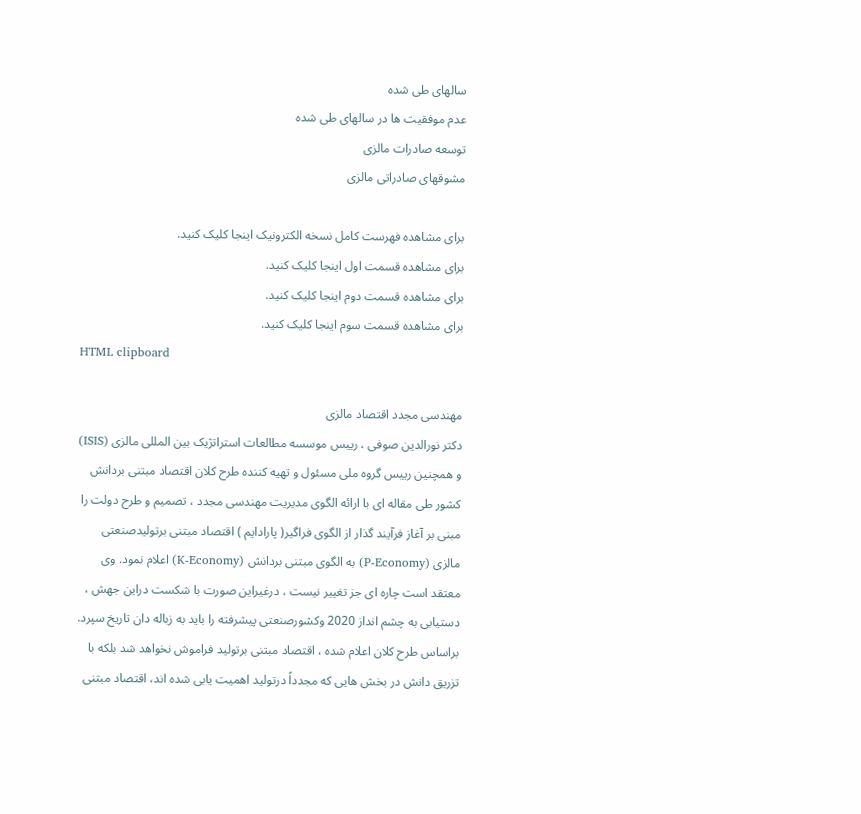سالهای طی شده
عدم موفقیت ها در سالهای طی شده
توسعه صادرات مالزی
مشوقهای صادراتی مالزی

برای مشاهده فهرست کامل نسخه الکترونیک اینجا کلیک کنید.
برای مشاهده قسمت اول اینجا کلیک کنید.
برای مشاهده قسمت دوم اینجا کلیک کنید.
برای مشاهده قسمت سوم اینجا کلیک کنید.
HTML clipboard

مهندسی مجدد اقتصاد مالزی
دکتر نورالدین صوفی ، رییس موسسه مطالعات استراتژیک بین المللی مالزی (ISIS) و همچنین رییس گروه ملی مسئول و تهیه کننده طرح کلان اقتصاد مبتنی بردانش کشور طی مقاله ای با ارائه الگوی مدیریت مهندسی مجدد ، تصمیم و طرح دولت را مبنی بر آغاز فرآیند گذار از الگوی فراگیر( پارادایم ) اقتصاد مبتنی برتولیدصنعتی مالزی (P-Economy) به الگوی مبتنی بردانش (K-Economy) اعلام نمود. وی معتقد است چاره ای جز تغییر نیست ، درغیراین صورت با شکست دراین جهش ، دستیابی به چشم انداز 2020 وکشورصنعتی پیشرفته را باید به زباله دان تاریخ سپرد.
براساس طرح کلان اعلام شده ، اقتصاد مبتنی برتولید فراموش نخواهد شد بلکه با تزریق دانش در بخش هایی که مجدداً درتولید اهمیت یابی شده اند، اقتصاد مبتنی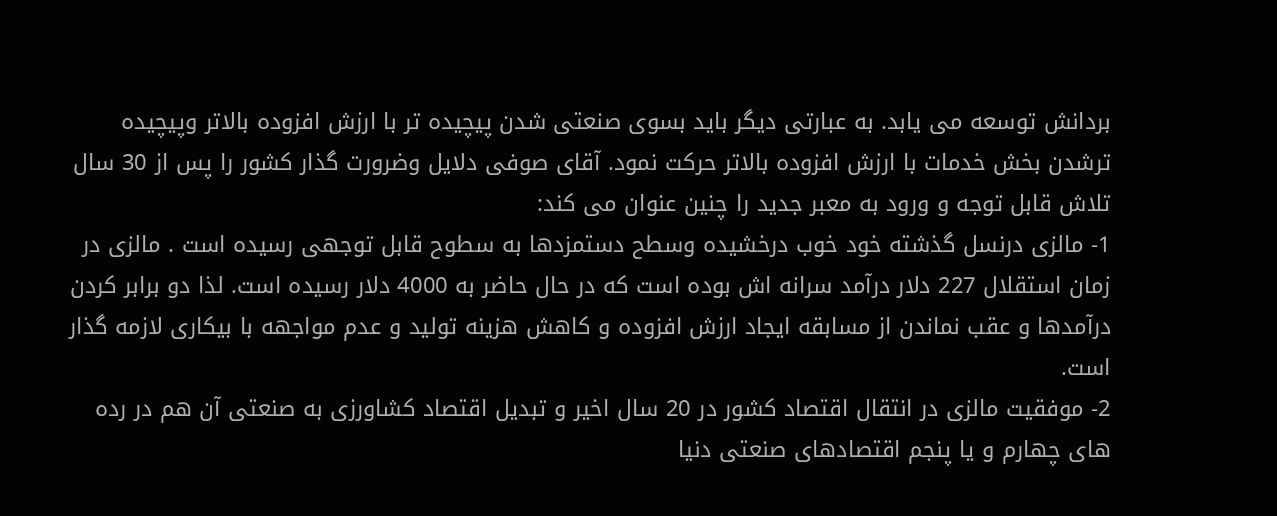بردانش توسعه می یابد. به عبارتی دیگر باید بسوی صنعتی شدن پیچیده تر با ارزش افزوده بالاتر وپیچیده ترشدن بخش خدمات با ارزش افزوده بالاتر حرکت نمود. آقای صوفی دلایل وضرورت گذار کشور را پس از 30 سال تلاش قابل توجه و ورود به معبر جدید را چنین عنوان می کند:
1- مالزی درنسل گذشته خود خوب درخشیده وسطح دستمزدها به سطوح قابل توجهی رسیده است . مالزی در زمان استقلال 227 دلار درآمد سرانه اش بوده است که در حال حاضر به 4000 دلار رسیده است. لذا دو برابر کردن درآمدها و عقب نماندن از مسابقه ایجاد ارزش افزوده و کاهش هزینه تولید و عدم مواجهه با بیکاری لازمه گذار است.
2- موفقیت مالزی در انتقال اقتصاد کشور در 20 سال اخیر و تبدیل اقتصاد کشاورزی به صنعتی آن هم در رده های چهارم و یا پنجم اقتصادهای صنعتی دنیا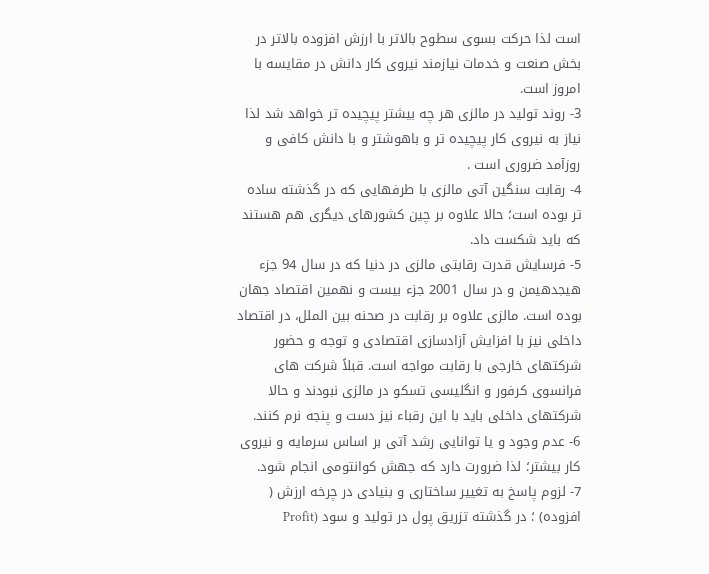است لذا حرکت بسوی سطوح بالاتر با ارزش افزوده بالاتر در بخش صنعت و خدمات نیازمند نیروی کار دانش در مقایسه با امروز است.
3- روند تولید در مالزی هر چه بیشتر پیچیده تر خواهد شد لذا نیاز به نیروی کار پیچیده تر و باهوشتر و با دانش کافی و روزآمد ضروری است .
4- رقابت سنگین آتی مالزی با طرفهایی که در گذشته ساده تر بوده است؛ حالا علاوه بر چین کشورهای دیگری هم هستند که باید شکست داد.
5- فرسایش قدرت رقابتی مالزی در دنیا که در سال 94 جزء هیجدهیمن و در سال 2001 جزء بیست و نهمین اقتصاد جهان بوده است. مالزی علاوه بر رقابت در صحنه بین الملل، در اقتصاد داخلی نیز با افزایش آزادسازی اقتصادی و توجه و حضور شرکتهای خارجی با رقابت مواجه است. قبلاً شرکت های فرانسوی کرفور و انگلیسی تسکو در مالزی نبودند و حالا شرکتهای داخلی باید با این رقباء نیز دست و پنجه نرم کنند.
6- عدم وجود و یا توانایی رشد آتی بر اساس سرمایه و نیروی کار بیشتر؛ لذا ضرورت دارد که جهش کوانتومی انجام شود.
7- لزوم پاسخ به تغییر ساختاری و بنیادی در چرخه ارزش ( افزوده) ؛ در گذشته تزریق پول در تولید و سود (Profit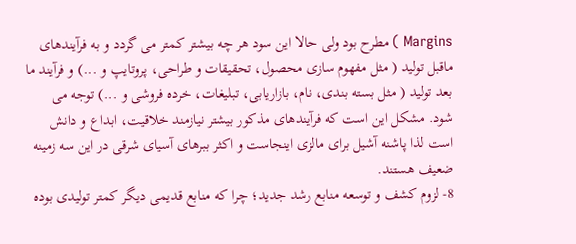Margins ) مطرح بود ولی حالا این سود هر چه بیشتر کمتر می گردد و به فرآیندهای ماقبل تولید ( مثل مفهوم سازی محصول، تحقیقات و طراحی، پروتایپ و ...) و فرآیند ما بعد تولید ( مثل بسته بندی، نام، بازاریابی، تبلیغات، خرده فروشی و ...) توجه می شود. مشکل این است که فرآیندهای مذکور بیشتر نیازمند خلاقیت، ابداع و دانش است لذا پاشنه آشیل برای مالزی اینجاست و اکثر ببرهای آسیای شرقی در این سه زمینه ضعیف هستند.
8- لزوم کشف و توسعه منابع رشد جدید؛ چرا که منابع قدیمی دیگر کمتر تولیدی بوده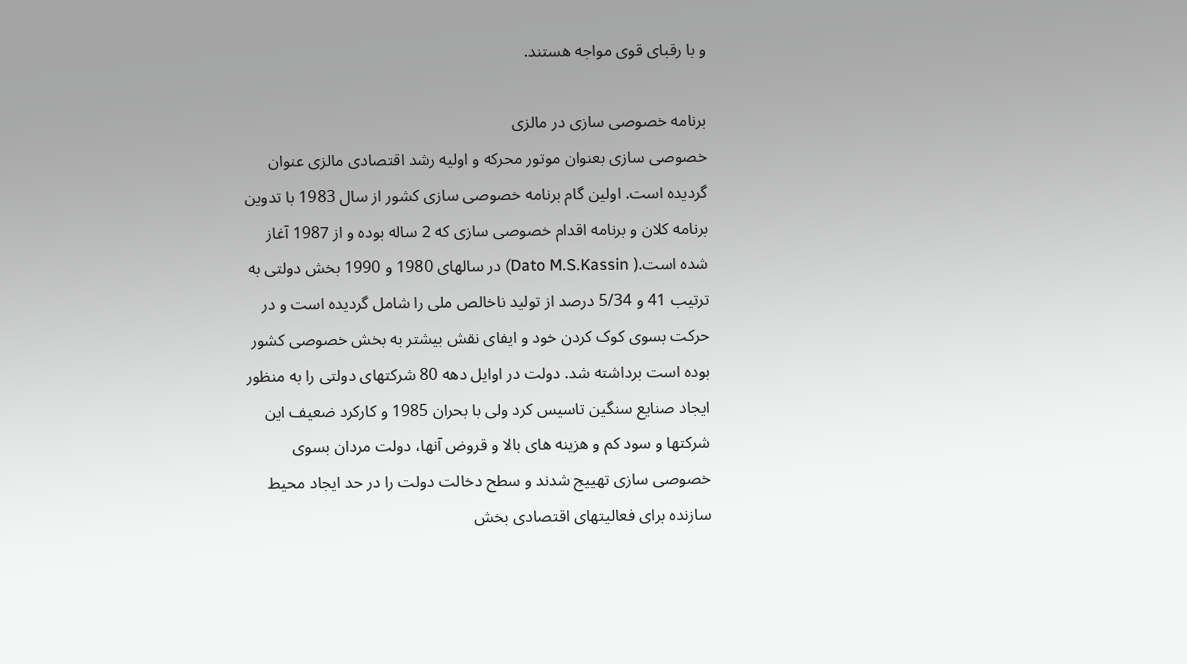و با رقبای قوی مواجه هستند.

برنامه خصوصی سازی در مالزی
خصوصی سازی بعنوان موتور محرکه و اولیه رشد اقتصادی مالزی عنوان گردیده است. اولین گام برنامه خصوصی سازی کشور از سال 1983 با تدوین برنامه کلان و برنامه اقدام خصوصی سازی که 2 ساله بوده و از 1987 آغاز شده است.( Dato M.S.Kassin) در سالهای 1980 و 1990 بخش دولتی به ترتیب 41 و 5/34 درصد از تولید ناخالص ملی را شامل گردیده است و در حرکت بسوی کوک کردن خود و ایفای نقش بیشتر به بخش خصوصی کشور بوده است برداشته شد. دولت در اوایل دهه 80 شرکتهای دولتی را به منظور ایجاد صنایع سنگین تاسیس کرد ولی با بحران 1985 و کارکرد ضعیف این شرکتها و سود کم و هزینه های بالا و قروض آنها، دولت مردان بسوی خصوصی سازی تهییج شدند و سطح دخالت دولت را در حد ایجاد محیط سازنده برای فعالیتهای اقتصادی بخش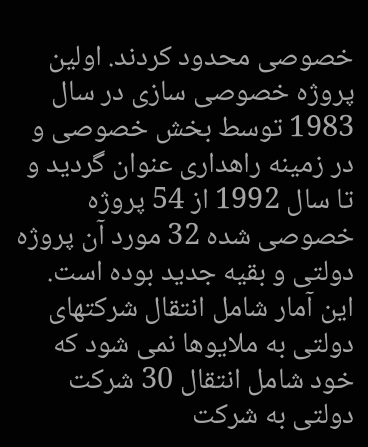خصوصی محدود کردند. اولین پروژه خصوصی سازی در سال 1983 توسط بخش خصوصی و در زمینه راهداری عنوان گردید و تا سال 1992 از 54 پروژه خصوصی شده 32 مورد آن پروژه دولتی و بقیه جدید بوده است. این آمار شامل انتقال شرکتهای دولتی به ملایوها نمی شود که خود شامل انتقال 30 شرکت دولتی به شرکت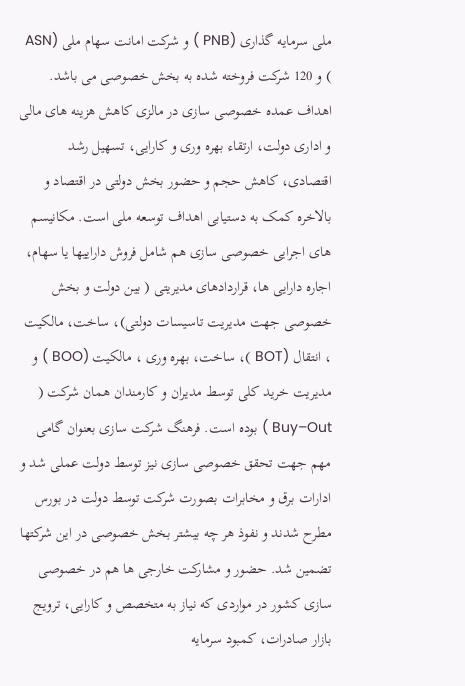ملی سرمایه گذاری (PNB ) و شرکت امانت سهام ملی (ASN ) و 120 شرکت فروخته شده به بخش خصوصی می باشد. اهداف عمده خصوصی سازی در مالزی کاهش هزینه های مالی و اداری دولت، ارتقاء بهره وری و کارایی، تسهیل رشد اقتصادی، کاهش حجم و حضور بخش دولتی در اقتصاد و بالاخره کمک به دستیابی اهداف توسعه ملی است. مکانیسم های اجرایی خصوصی سازی هم شامل فروش داراییها یا سهام، اجاره دارایی ها، قراردادهای مدیریتی ( بین دولت و بخش خصوصی جهت مدیریت تاسیسات دولتی)، ساخت، مالکیت ، انتقال (BOT )، ساخت، بهره وری ، مالکیت (BOO ) و مدیریت خرید کلی توسط مدیران و کارمندان همان شرکت ( Buy–Out ) بوده است. فرهنگ شرکت سازی بعنوان گامی مهم جهت تحقق خصوصی سازی نیز توسط دولت عملی شد و ادارات برق و مخابرات بصورت شرکت توسط دولت در بورس مطرح شدند و نفوذ هر چه بیشتر بخش خصوصی در این شرکتها تضمین شد. حضور و مشارکت خارجی ها هم در خصوصی سازی کشور در مواردی که نیاز به متخصص و کارایی، ترویج بازار صادرات، کمبود سرمایه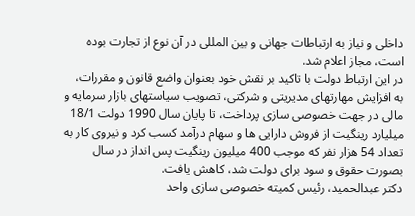داخلی و نیاز به ارتباطات جهانی و بین المللی در آن نوع از تجارت بوده است، مجاز اعلام شد.
در این ارتباط دولت با تاکید بر نقش خود بعنوان واضع قانون و مقررات، به افزایش مهارتهای مدیریتی و شرکتی، تصویب سیاستهای بازار سرمایه و مالی در جهت خصوصی سازی پرداخت، تا پایان سال 1990 دولت 18/1 میلیارد رینگیت از فروش دارایی ها و سهام درآمد کسب کرد و نیروی کار به تعداد 54 هزار نفر که موجب 400 میلیون رینگیت پس انداز در سال بصورت حقوق و سود برای دولت شد، کاهش یافت.
دکتر عبدالحمید، رئیس کمیته خصوصی سازی واحد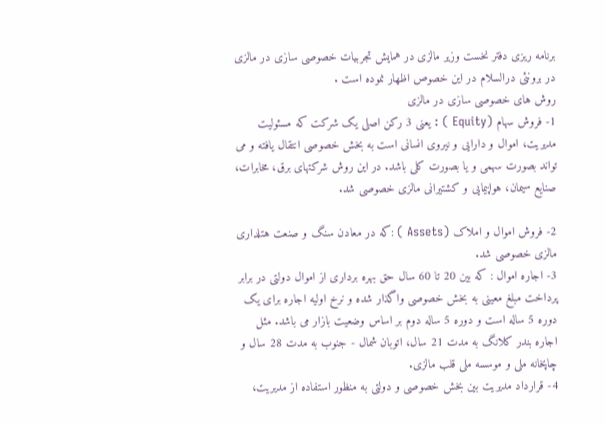برنامه ریزی دفتر نخست وزیر مالزی در همایش تجربیات خصوصی سازی در مالزی در برونئی درالسلام در این خصوص اظهار نموده است .
روش های خصوصی سازی در مالزی
1- فروش سهام (Equity ) : یعنی 3 رکن اصلی یک شرکت که مسئولیت مدیریت، اموال و دارایی و نیروی انسانی است به بخش خصوصی انتقال یافته و می تواند بصورت سهمی و یا بصورت کلی باشد. در این روش شرکتهای برق، مخابرات، صنایع سیمان، هواپیمایی و کشتیرانی مالزی خصوصی شد.

2- فروش اموال و املاک (Assets ) :که در معادن سنگ و صنعت هتلداری مالزی خصوصی شد.
3- اجاره اموال : که بین 20 تا 60 سال حق بهره برداری از اموال دولتی در برابر پرداخت مبلغ معینی به بخش خصوصی واگذار شده و نرخ اولیه اجاره برای یک دوره 5 ساله است و دوره 5 ساله دوم بر اساس وضعیت بازار می باشد. مثل اجاره بندر کلانگ به مدت 21 سال، اتوبان شمال - جنوب به مدت 28 سال و چاپخانه ملی و موسسه ملی قلب مالزی.
4- قرارداد مدیریت بین بخش خصوصی و دولتی به منظور استفاده از مدیریت،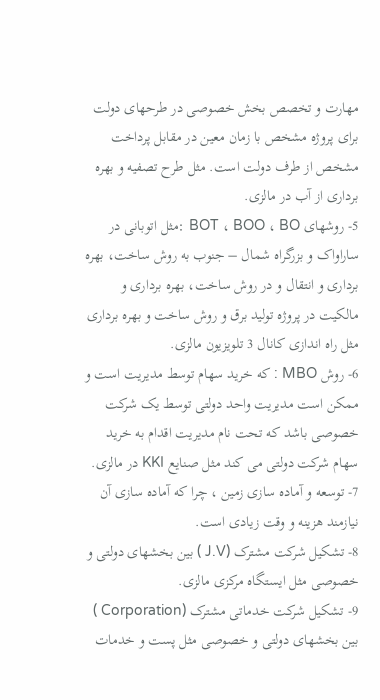مهارت و تخصص بخش خصوصی در طرحهای دولت برای پروژه مشخص با زمان معین در مقابل پرداخت مشخص از طرف دولت است. مثل طرح تصفیه و بهره برداری از آب در مالزی.
5- روشهای BOT ، BOO ، BO :مثل اتوبانی در ساراواک و بزرگراه شمال – جنوب به روش ساخت، بهره برداری و انتقال و در روش ساخت، بهره برداری و مالکیت در پروژه تولید برق و روش ساخت و بهره برداری مثل راه اندازی کانال 3 تلویزیون مالزی.
6- روش MBO : که خرید سهام توسط مدیریت است و ممکن است مدیریت واحد دولتی توسط یک شرکت خصوصی باشد که تحت نام مدیریت اقدام به خرید سهام شرکت دولتی می کند مثل صنایع KKI در مالزی.
7- توسعه و آماده سازی زمین ، چرا که آماده سازی آن نیازمند هزینه و وقت زیادی است.
8- تشکیل شرکت مشترک (J.V ) بین بخشهای دولتی و خصوصی مثل ایستگاه مرکزی مالزی.
9- تشکیل شرکت خدماتی مشترک (Corporation ) بین بخشهای دولتی و خصوصی مثل پست و خدمات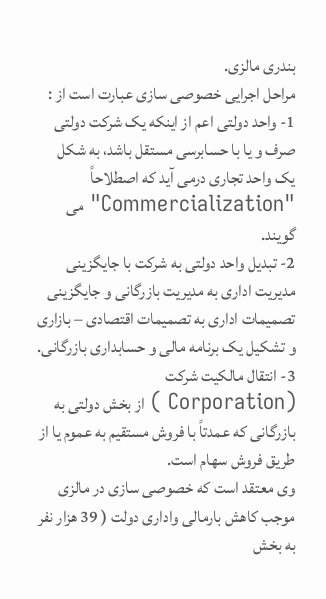بندری مالزی.
مراحل اجرایی خصوصی سازی عبارت است از :
1- واحد دولتی اعم از اینکه یک شرکت دولتی صرف و یا با حسابرسی مستقل باشد، به شکل یک واحد تجاری درمی‌ آید که اصطلاحاً "Commercialization" می گویند.
2- تبدیل واحد دولتی به شرکت با جایگزینی مدیریت اداری به مدیریت بازرگانی و جایگزینی تصمیمات اداری به تصمیمات اقتصادی – بازاری و تشکیل یک برنامه مالی و حسابداری بازرگانی.
3- انتقال مالکیت شرکت (Corporation ) از بخش دولتی به بازرگانی که عمدتاً با فروش مستقیم به عموم یا از طریق فروش سهام است.
وی معتقد است که خصوصی سازی در مالزی موجب کاهش بارمالی واداری دولت ( 39 هزار نفر به بخش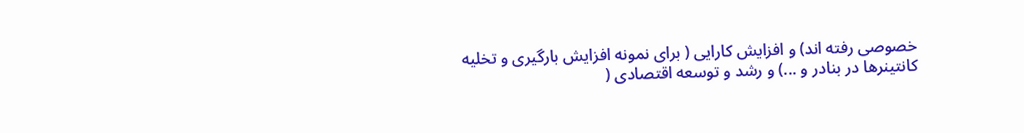خصوصی رفته اند) و افزایش کارایی ( برای نمونه افزایش بارگیری و تخلیه کانتینرها در بنادر و ...) و رشد و توسعه اقتصادی (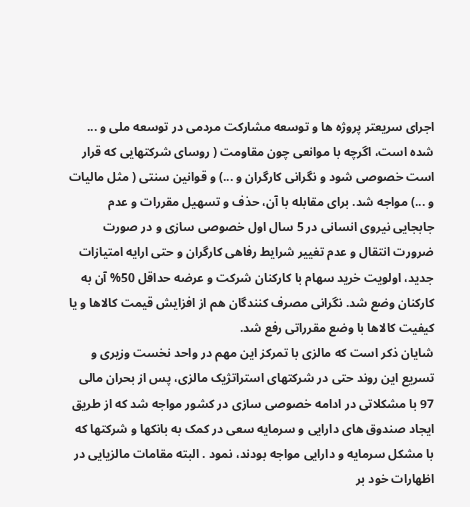اجرای سریعتر پروژه ها و توسعه مشارکت مردمی در توسعه ملی و ... شده است، اگرچه با موانعی چون مقاومت ( روسای شرکتهایی که قرار است خصوصی شود و نگرانی کارگران و ...) و قوانین سنتی ( مثل مالیات و ...) مواجه شد. برای مقابله با آن، حذف و تسهیل مقررات و عدم جابجایی نیروی انسانی در 5 سال اول خصوصی سازی و در صورت ضرورت انتقال و عدم تغییر شرایط رفاهی کارگران و حتی ارایه امتیازات جدید، اولویت خرید سهام با کارکنان شرکت و عرضه حداقل 50% آن به کارکنان وضع شد. نگرانی مصرف کنندگان هم از افزایش قیمت کالاها و یا کیفیت کالاها با وضع مقرراتی رفع شد.
شایان ذکر است که مالزی با تمرکز این مهم در واحد نخست وزیری و تسریع این روند حتی در شرکتهای استراتژیک مالزی، پس از بحران مالی 97 با مشکلاتی در ادامه خصوصی سازی در کشور مواجه شد که از طریق ایجاد صندوق های دارایی و سرمایه سعی در کمک به بانکها و شرکتها که با مشکل سرمایه و دارایی مواجه بودند، نمود . البته مقامات مالزیایی در اظهارات خود بر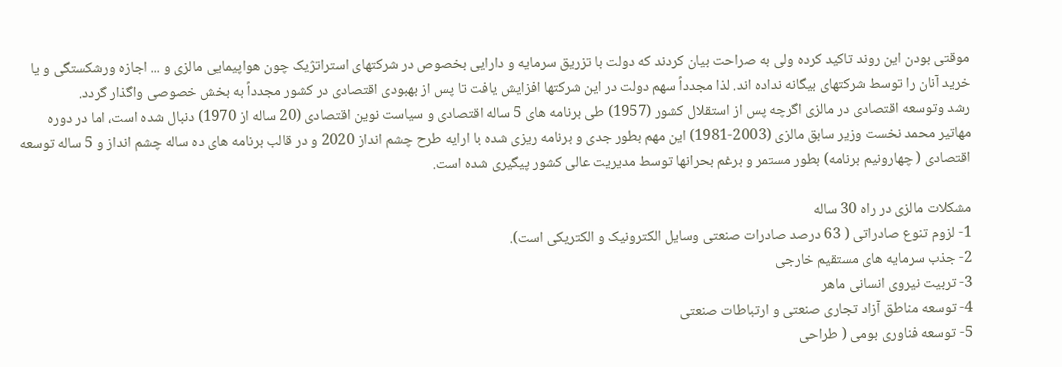موقتی بودن این روند تاکید کرده ولی به صراحت بیان کردند که دولت با تزریق سرمایه و دارایی بخصوص در شرکتهای استراتژیک چون هواپیمایی مالزی و ... اجازه ورشکستگی و یا خرید آنان را توسط شرکتهای بیگانه نداده اند. لذا مجدداً سهم دولت در این شرکتها افزایش یافت تا پس از بهبودی اقتصادی در کشور مجدداً به بخش خصوصی واگذار گردد.
رشد وتوسعه اقتصادی در مالزی اگرچه پس از استقلال کشور (1957) طی برنامه های 5 ساله اقتصادی و سیاست نوین اقتصادی (20 ساله از 1970) دنبال شده است، اما در دوره مهاتیر محمد نخست وزیر سابق مالزی (2003-1981) این مهم بطور جدی و برنامه ریزی شده با ارایه طرح چشم انداز 2020 و در قالب برنامه های ده ساله چشم انداز و 5 ساله توسعه اقتصادی ( چهارونیم برنامه) بطور مستمر و برغم بحرانها توسط مدیریت عالی کشور پیگیری شده است.

مشکلات مالزی در راه 30 ساله
1- لزوم تنوع صادراتی ( 63 درصد صادرات صنعتی وسایل الکترونیک و الکتریکی است).
2- جذب سرمایه های مستقیم خارجی
3- تربیت نیروی انسانی ماهر
4- توسعه مناطق آزاد تجاری صنعتی و ارتباطات صنعتی
5- توسعه فناوری بومی ( طراحی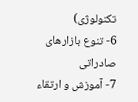تکنولوژی)
6- تنوع بازارهای صادراتی
7- آموزش و ارتقاء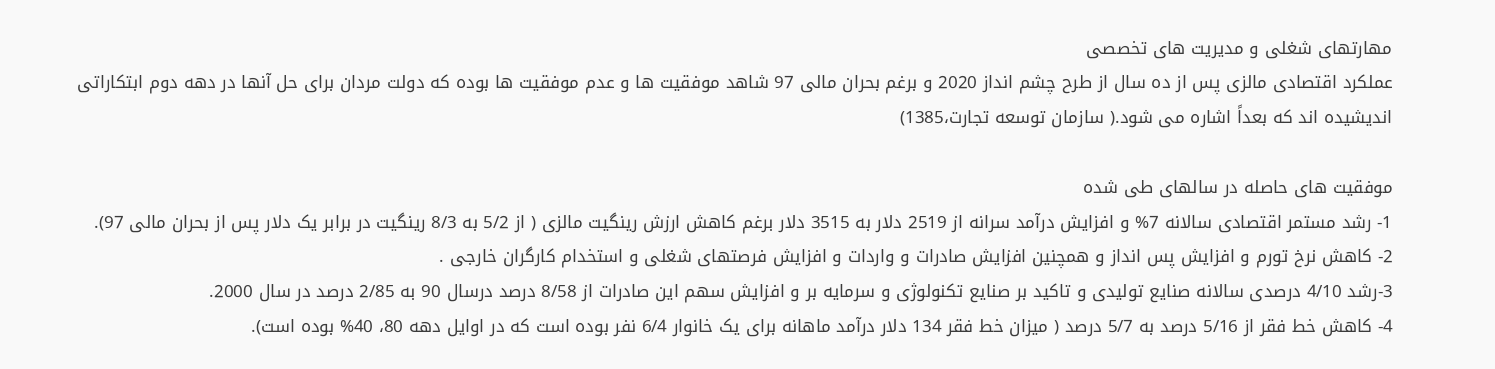مهارتهای شغلی و مدیریت های تخصصی
عملکرد اقتصادی مالزی پس از ده سال از طرح چشم انداز 2020 و برغم بحران مالی 97 شاهد موفقیت ها و عدم موفقیت ها بوده که دولت مردان برای حل آنها در دهه دوم ابتکاراتی اندیشیده اند که بعداً اشاره می شود.( سازمان توسعه تجارت،1385)

موفقیت های حاصله در سالهای طی شده
1- رشد مستمر اقتصادی سالانه 7% و افزایش درآمد سرانه از 2519 دلار به 3515 دلار برغم کاهش ارزش رینگیت مالزی ( از 5/2 به 8/3 رینگیت در برابر یک دلار پس از بحران مالی 97).
2- کاهش نرخ تورم و افزایش پس انداز و همچنین افزایش صادرات و واردات و افزایش فرصتهای شغلی و استخدام کارگران خارجی .
3-رشد 4/10 درصدی سالانه صنایع تولیدی و تاکید بر صنایع تکنولوژی و سرمایه بر و افزایش سهم این صادرات از 8/58 درصد درسال 90 به 2/85 درصد در سال 2000.
4- کاهش خط فقر از 5/16 درصد به 5/7 درصد ( میزان خط فقر 134 دلار درآمد ماهانه برای یک خانوار 6/4 نفر بوده است که در اوایل دهه 80، 40% بوده است).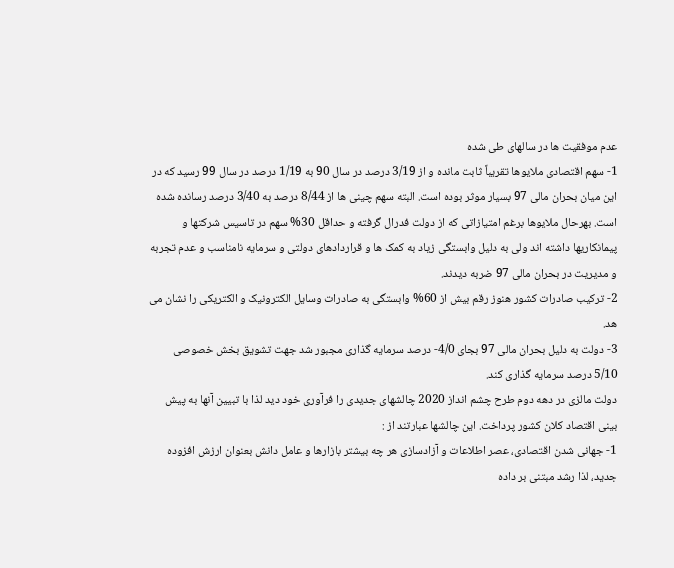عدم موفقیت ها در سالهای طی شده
1- سهم اقتصادی ملایوها تقریباً ثابت مانده و از 3/19 درصد در سال 90 به 1/19 درصد در سال 99 رسید که در این میان بحران مالی 97 بسیار موثر بوده است. البته سهم چینی ها از 8/44 درصد به 3/40 درصد رسانده شده است. بهرحال ملایوها برغم امتیازاتی که از دولت فدرال گرفته و حداقل 30% سهم در تاسیس شرکتها و پیمانکاریها داشته اند ولی به دلیل وابستگی زیاد به کمک ها و قراردادهای دولتی و سرمایه نامناسب و عدم تجربه و مدیریت در بحران مالی 97 ضربه دیدند.
2- ترکیب صادرات کشور هنوز رقم بیش از 60% وابستگی به صادرات وسایل الکترونیک و الکتریکی را نشان می هد.
3- دولت به دلیل بحران مالی 97 بجای 4/0- درصد سرمایه گذاری مجبور شد جهت تشویق بخش خصوصی 5/10 درصد سرمایه گذاری کند.
دولت مالزی در دهه دوم طرح چشم انداز 2020 چالشهای جدیدی را فرآوری خود دید لذا با تبیین آنها به پیش بینی اقتصاد کلان کشور پرداخت. این چالشها عبارتند از :
1- جهانی شدن اقتصادی، عصر اطلاعات و آزادسازی هر چه بیشتر بازارها و عامل دانش بعنوان ارزش افزوده جدید، لذا رشد مبتنی بر داده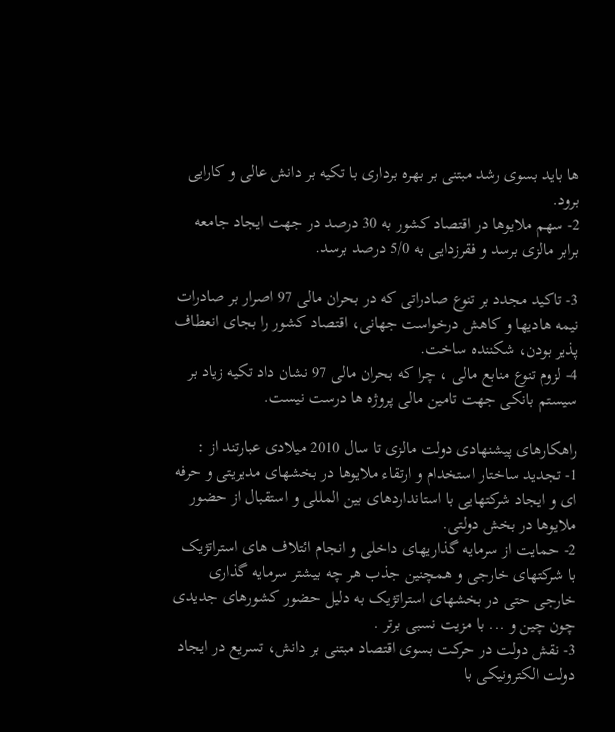ها باید بسوی رشد مبتنی بر بهره برداری با تکیه بر دانش عالی و کارایی برود.
2- سهم ملایوها در اقتصاد کشور به 30 درصد در جهت ایجاد جامعه برابر مالزی برسد و فقرزدایی به 5/0 درصد برسد.

3- تاکید مجدد بر تنوع صادراتی که در بحران مالی 97 اصرار بر صادرات نیمه هادیها و کاهش درخواست جهانی، اقتصاد کشور را بجای انعطاف پذیر بودن، شکننده ساخت.
4- لزوم تنوع منابع مالی ، چرا که بحران مالی 97 نشان داد تکیه زیاد بر سیستم بانکی جهت تامین مالی پروژه ها درست نیست.

راهکارهای پیشنهادی دولت مالزی تا سال 2010 میلادی عبارتند از :
1- تجدید ساختار استخدام و ارتقاء ملایوها در بخشهای مدیریتی و حرفه ای و ایجاد شرکتهایی با استانداردهای بین المللی و استقبال از حضور ملایوها در بخش دولتی.
2- حمایت از سرمایه گذاریهای داخلی و انجام ائتلاف های استراتژیک با شرکتهای خارجی و همچنین جذب هر چه بیشتر سرمایه گذاری خارجی حتی در بخشهای استراتژیک به دلیل حضور کشورهای جدیدی چون چین و ... با مزیت نسبی برتر .
3- نقش دولت در حرکت بسوی اقتصاد مبتنی بر دانش، تسریع در ایجاد دولت الکترونیکی با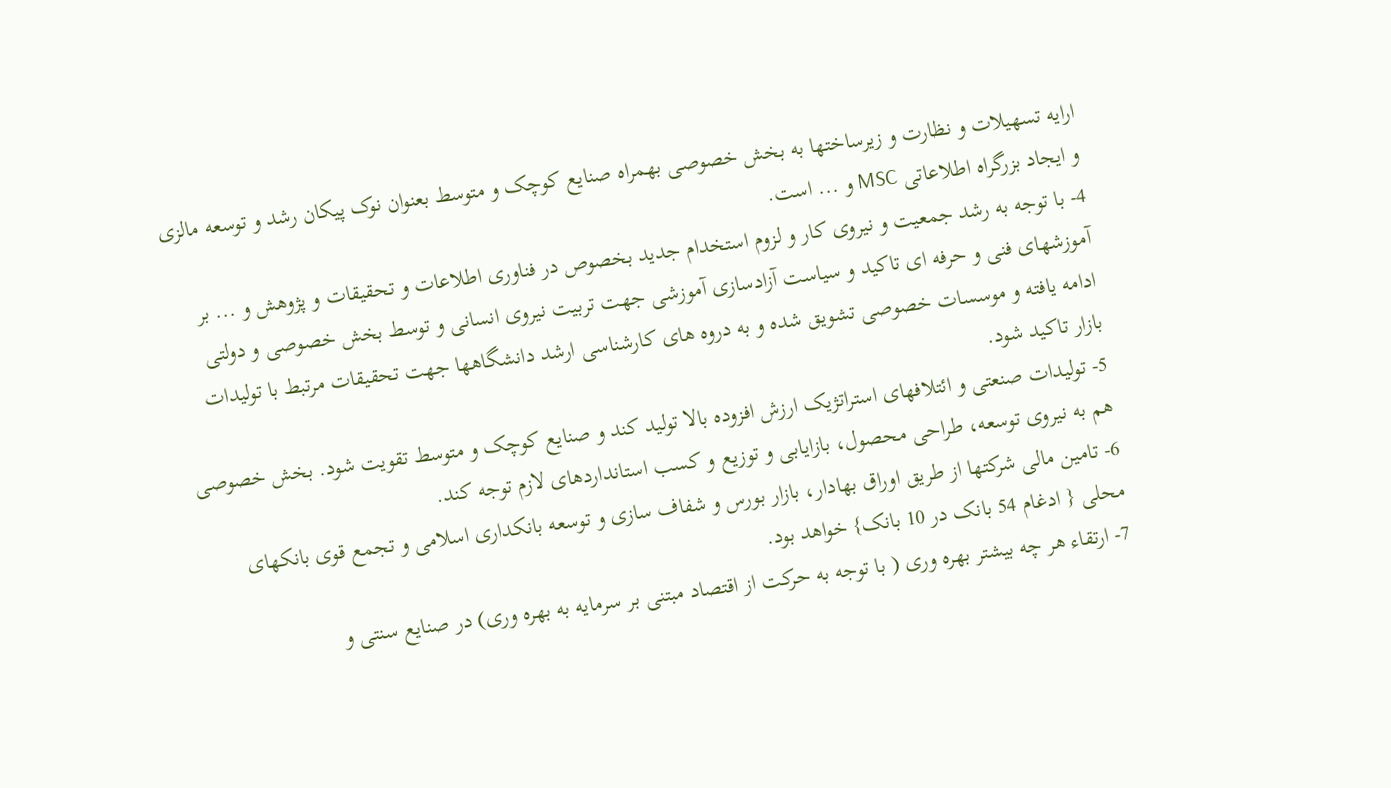ارایه تسهیلات و نظارت و زیرساختها به بخش خصوصی بهمراه صنایع کوچک و متوسط بعنوان نوک پیکان رشد و توسعه مالزی و ایجاد بزرگراه اطلاعاتی MSC و ... است.
4- با توجه به رشد جمعیت و نیروی کار و لزوم استخدام جدید بخصوص در فناوری اطلاعات و تحقیقات و پژوهش و ... بر آموزشهای فنی و حرفه ای تاکید و سیاست آزادسازی آموزشی جهت تربیت نیروی انسانی و توسط بخش خصوصی و دولتی ادامه یافته و موسسات خصوصی تشویق شده و به دروه های کارشناسی ارشد دانشگاهها جهت تحقیقات مرتبط با تولیدات بازار تاکید شود.
5- تولیدات صنعتی و ائتلافهای استراتژیک ارزش افزوده بالا تولید کند و صنایع کوچک و متوسط تقویت شود. بخش خصوصی هم به نیروی توسعه، طراحی محصول، بازایابی و توزیع و کسب استانداردهای لازم توجه کند.
6- تامین مالی شرکتها از طریق اوراق بهادار، بازار بورس و شفاف سازی و توسعه بانکداری اسلامی و تجمع قوی بانکهای محلی { ادغام 54 بانک در 10 بانک} خواهد بود.
7- ارتقاء هر چه بیشتر بهره وری ( با توجه به حرکت از اقتصاد مبتنی بر سرمایه به بهره وری) در صنایع سنتی و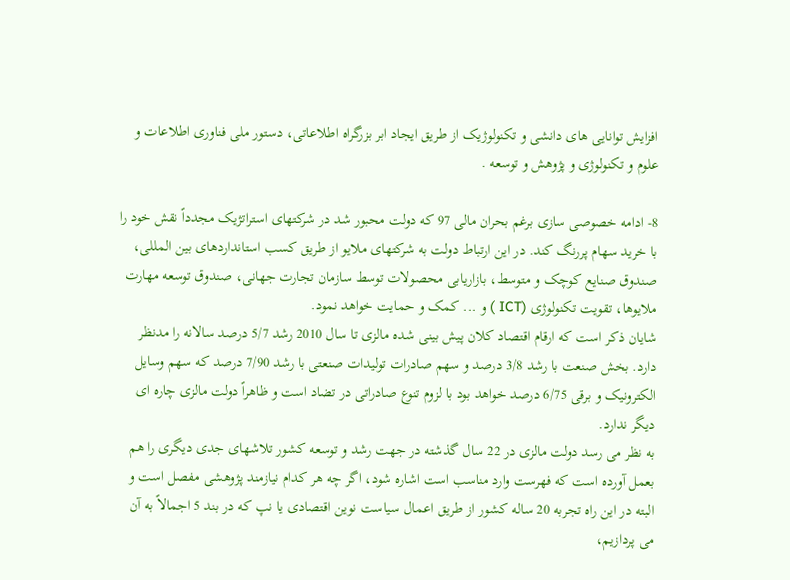افزایش توانایی های دانشی و تکنولوژیک از طریق ایجاد ابر بزرگراه اطلاعاتی، دستور ملی فناوری اطلاعات و علوم و تکنولوژی و پژوهش و توسعه .

8- ادامه خصوصی سازی برغم بحران مالی 97 که دولت محبور شد در شرکتهای استراتژیک مجدداً نقش خود را با خرید سهام پررنگ کند. در این ارتباط دولت به شرکتهای ملایو از طریق کسب استانداردهای بین المللی، صندوق صنایع کوچک و متوسط، بازاریابی محصولات توسط سازمان تجارت جهانی، صندوق توسعه مهارت ملایوها، تقویت تکنولوژی (ICT ) و ... کمک و حمایت خواهد نمود.
شایان ذکر است که ارقام اقتصاد کلان پیش بینی شده مالزی تا سال 2010 رشد 5/7 درصد سالانه را مدنظر دارد. بخش صنعت با رشد 3/8 درصد و سهم صادرات تولیدات صنعتی با رشد 7/90 درصد که سهم وسایل الکترونیک و برقی 6/75 درصد خواهد بود با لزوم تنوع صادراتی در تضاد است و ظاهراً دولت مالزی چاره ای دیگر ندارد.
به نظر می رسد دولت مالزی در 22 سال گذشته در جهت رشد و توسعه کشور تلاشهای جدی دیگری را هم بعمل آورده است که فهرست وارد مناسب است اشاره شود، اگر چه هر کدام نیازمند پژوهشی مفصل است و البته در این راه تجربه 20 ساله کشور از طریق اعمال سیاست نوین اقتصادی یا نپ که در بند 5 اجمالاً به آن می پردازیم،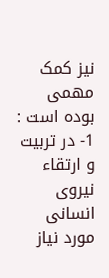نیز کمک مهمی بوده است :
1- در تربیت و ارتقاء نیروی انسانی مورد نیاز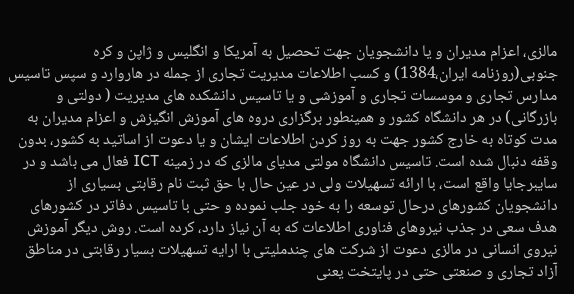مالزی، اعزام مدیران و یا دانشجویان جهت تحصیل به آمریکا و انگلیس و ژاپن و کره جنوبی(روزنامه ایران،1384) و کسب اطلاعات مدیریت تجاری از جمله در هاروارد و سپس تاسیس مدارس تجاری و موسسات تجاری و آموزشی و یا تاسیس دانشکده های مدیریت ( دولتی و بازرگانی) در هر دانشگاه کشور و همینطور برگزاری دروه های آموزش انگیزش و اعزام مدیران به مدت کوتاه به خارج کشور جهت به روز کردن اطلاعات ایشان و یا دعوت از اساتید به کشور، بدون وقفه دنبال شده است. تاسیس دانشگاه مولتی مدیای مالزی که در زمینه ICT فعال می باشد و در سایبرجایا واقع است، با ارائه تسهیلات ولی در عین حال با حق ثبت نام رقابتی بسیاری از دانشجویان کشورهای درحال توسعه را به خود جلب نموده و حتی با تاسیس دفاتر در کشورهای هدف سعی در جذب نیروهای فناوری اطلاعات که به آن نیاز دارد، کرده است. روش دیگر آموزش نیروی انسانی در مالزی دعوت از شرکت های چندملیتی با ارایه تسهیلات بسیار رقابتی در مناطق آزاد تجاری و صنعتی حتی در پایتخت یعنی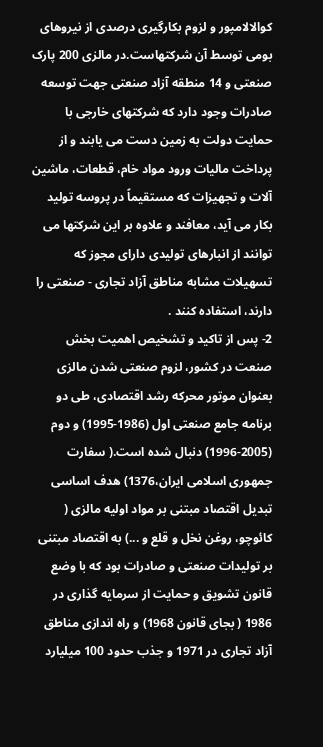کوالالامپور و لزوم بکارگیری درصدی از نیروهای بومی توسط آن شرکتهاست.در مالزی 200 پارک صنعتی و 14 منطقه آزاد صنعتی جهت توسعه صادرات وجود دارد که شرکتهای خارجی با حمایت دولت به زمین دست می یابند و از پرداخت مالیات ورود مواد خام، قطعات، ماشین آلات و تجهیزات که مستقیماً در پروسه تولید بکار می آید، معافند و علاوه بر این شرکتها می توانند از انبارهای تولیدی دارای مجوز که تسهیلات مشابه مناطق آزاد تجاری - صنعتی را دارند، استفاده کنند .
2- پس از تاکید و تشخیص اهمیت بخش صنعت در کشور، لزوم صنعتی شدن مالزی بعنوان موتور محرکه رشد اقتصادی، طی دو برنامه جامع صنعتی اول (1986-1995) و دوم (2005-1996) دنبال شده است.( سفارت جمهوری اسلامی ایران،1376) هدف اساسی تبدیل اقتصاد مبتنی بر مواد اولیه مالزی ( کائوچو، روغن نخل و قلع و ...) به اقتصاد مبتنی بر تولیدات صنعتی و صادرات بود که با وضع قانون تشویق و حمایت از سرمایه گذاری در 1986 ( بجای قانون 1968) و راه اندازی مناطق آزاد تجاری در 1971 و جذب حدود 100 میلیارد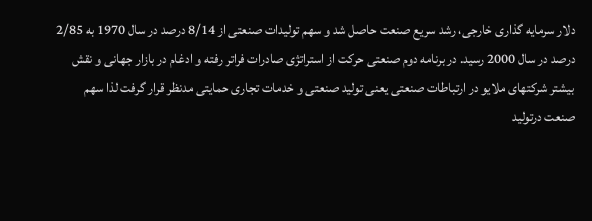دلار سرمایه گذاری خارجی، رشد سریع صنعت حاصل شد و سهم تولیدات صنعتی از 8/14 درصد در سال 1970 به 2/85 درصد در سال 2000 رسید. در برنامه دوم صنعتی حرکت از استراتژی صادرات فراتر رفته و ادغام در بازار جهانی و نقش بیشتر شرکتهای ملایو در ارتباطات صنعتی یعنی تولید صنعتی و خدمات تجاری حمایتی مدنظر قرار گرفت لذا سهم صنعت درتولید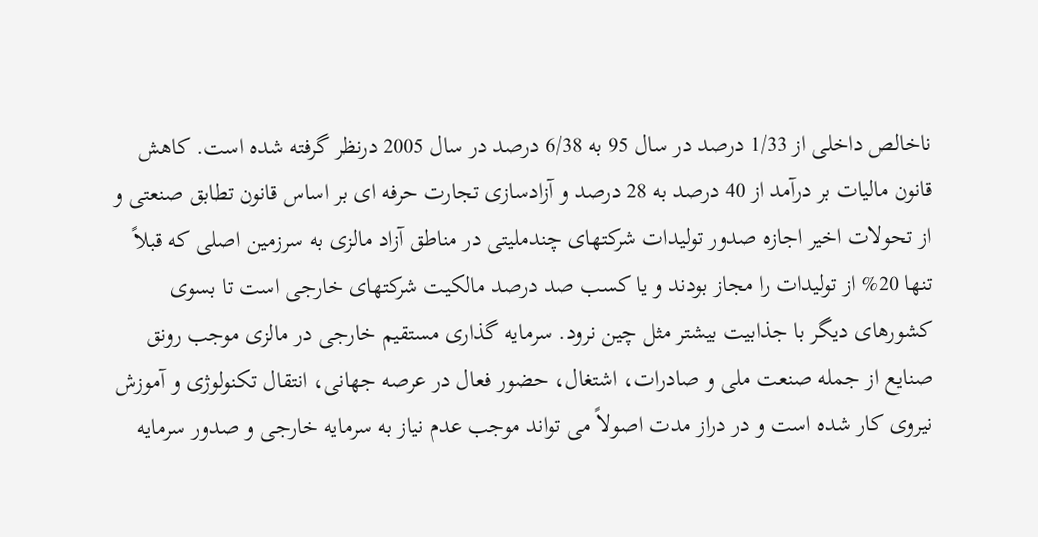ناخالص داخلی از 1/33 درصد در سال 95 به 6/38 درصد در سال 2005 درنظر گرفته شده است. کاهش قانون مالیات بر درآمد از 40 درصد به 28 درصد و آزادسازی تجارت حرفه ای بر اساس قانون تطابق صنعتی و از تحولات اخیر اجازه صدور تولیدات شرکتهای چندملیتی در مناطق آزاد مالزی به سرزمین اصلی که قبلاً تنها 20% از تولیدات را مجاز بودند و یا کسب صد درصد مالکیت شرکتهای خارجی است تا بسوی کشورهای دیگر با جذابیت بیشتر مثل چین نرود. سرمایه گذاری مستقیم خارجی در مالزی موجب رونق صنایع از جمله صنعت ملی و صادرات، اشتغال، حضور فعال در عرصه جهانی، انتقال تکنولوژی و آموزش نیروی کار شده است و در دراز مدت اصولاً می تواند موجب عدم نیاز به سرمایه خارجی و صدور سرمایه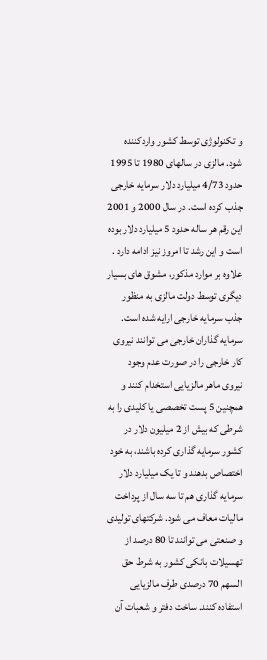و تکنولوژی توسط کشور واردکننده شود. مالزی در سالهای 1980 تا 1995 حدود 4/73 میلیارد دلار سرمایه خارجی جذب کرده است. در سال 2000 و 2001 این رقم هر ساله حدود 5 میلیارد دلار بوده است و این رشد تا امروز نیز ادامه دارد .
علاوه بر موارد مذکور، مشوق های بسیار دیگری توسط دولت مالزی به منظور جذب سرمایه خارجی ارایه شده است. سرمایه گذاران خارجی می توانند نیروی کار خارجی را در صورت عدم وجود نیروی ماهر مالزیایی استخدام کنند و همچنین 5 پست تخصصی یا کلیدی را به شرطی که بیش از 2 میلیون دلار در کشور سرمایه گذاری کرده باشند، به خود اختصاص بدهند و تا یک میلیارد دلار سرمایه گذاری هم تا سه سال از پرداخت مالیات معاف می شود. شرکتهای تولیدی و صنعتی می توانند تا 80 درصد از تهسیلات بانکی کشور به شرط حق السهم 70 درصدی طرف مالزیایی استفاده کنند. ساخت دفتر و شعبات آن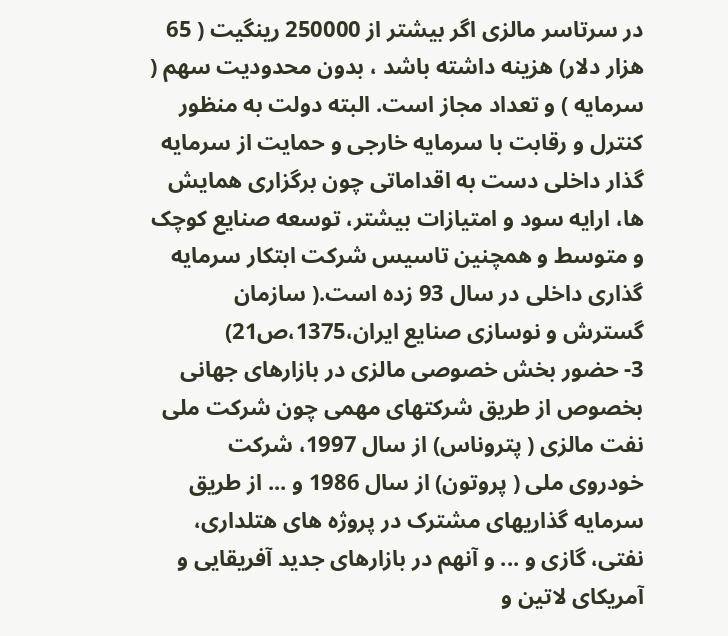در سرتاسر مالزی اگر بیشتر از 250000 رینگیت ( 65 هزار دلار) هزینه داشته باشد ، بدون محدودیت سهم ( سرمایه ) و تعداد مجاز است. البته دولت به منظور کنترل و رقابت با سرمایه خارجی و حمایت از سرمایه گذار داخلی دست به اقداماتی چون برگزاری همایش ها، ارایه سود و امتیازات بیشتر، توسعه صنایع کوچک و متوسط و همچنین تاسیس شرکت ابتکار سرمایه گذاری داخلی در سال 93 زده است.( سازمان گسترش و نوسازی صنایع ایران،1375،ص21)
3- حضور بخش خصوصی مالزی در بازارهای جهانی بخصوص از طریق شرکتهای مهمی چون شرکت ملی نفت مالزی ( پتروناس) از سال 1997، شرکت خودروی ملی ( پروتون) از سال 1986 و ... از طریق سرمایه گذاریهای مشترک در پروژه های هتلداری، نفتی، گازی و ... و آنهم در بازارهای جدید آفریقایی و آمریکای لاتین و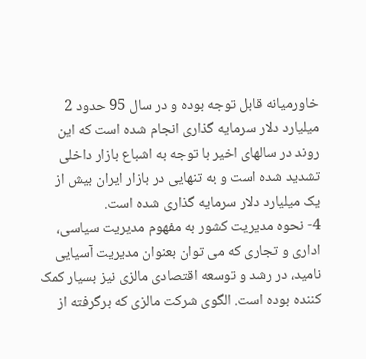خاورمیانه قابل توجه بوده و در سال 95 حدود 2 میلیارد دلار سرمایه گذاری انجام شده است که این روند در سالهای اخیر با توجه به اشباع بازار داخلی تشدید شده است و به تنهایی در بازار ایران بیش از یک میلیارد دلار سرمایه گذاری شده است.
4- نحوه مدیریت کشور به مفهوم مدیریت سیاسی، اداری و تجاری که می توان بعنوان مدیریت آسیایی نامید، در رشد و توسعه اقتصادی مالزی نیز بسیار کمک کننده بوده است. الگوی شرکت مالزی که برگرفته از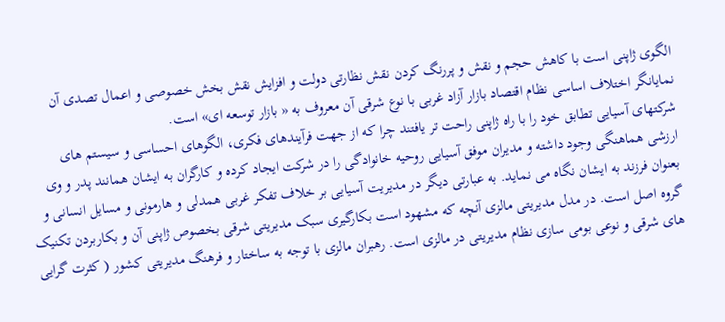الگوی ژاپنی است با کاهش حجم و نقش و پررنگ کردن نقش نظارتی دولت و افزایش نقش بخش خصوصی و اعمال تصدی آن نمایانگر اختلاف اساسی نظام اقتصاد بازار آزاد غربی با نوع شرقی آن معروف به « بازار توسعه ای» است.
شرکتهای آسیایی تطابق خود را با راه ژاپنی راحت تر یافتند چرا که از جهت فرآیندهای فکری، الگوهای احساسی و سیستم های ارزشی هماهنگی وجود داشته و مدیران موفق آسیایی روحیه خانوادگی را در شرکت ایجاد کرده و کارگران به ایشان همانند پدر و وی بعنوان فرزند به ایشان نگاه می نماید. به عبارتی دیگر در مدیریت آسیایی بر خلاف تفکر غربی همدلی و هارمونی و مسایل انسانی و گروه اصل است. در مدل مدیریتی مالزی آنچه که مشهود است بکارگیری سبک مدیریتی شرقی بخصوص ژاپنی آن و بکاربردن تکنیک های شرقی و نوعی بومی سازی نظام مدیریتی در مالزی است. رهبران مالزی با توجه به ساختار و فرهنگ مدیریتی کشور ( کثرت گرایی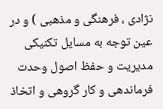نژادی ، فرهنگی و مذهبی ) و در عین توجه به مسایل تکنیکی مدیریت و حفظ اصول وحدت فرماندهی و کار گروهی و اتخاذ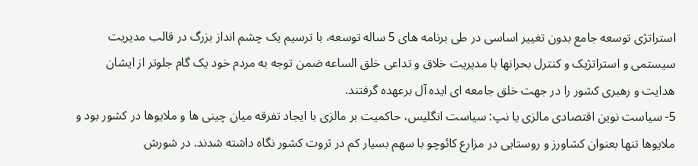استراتژی توسعه جامع بدون تغییر اساسی در طی برنامه های 5 ساله توسعه، با ترسیم یک چشم انداز بزرگ در قالب مدیریت سیستمی و استراتژیک و کنترل بحرانها با مدیریت خلاق و تداعی خلق الساعه ضمن توجه به مردم خود یک گام جلوتر از ایشان هدایت و رهبری کشور را در جهت خلق جامعه ای ایده آل برعهده گرفتند.
5- سیاست نوین اقتصادی مالزی یا نپ: سیاست انگلیس، حاکمیت بر مالزی با ایجاد تفرقه میان چینی ها و ملایوها در کشور بود و ملایوها تنها بعنوان کشاورز و روستایی در مزارع کائوچو با سهم بسیار کم در ثروت کشور نگاه داشته شدند. در شورش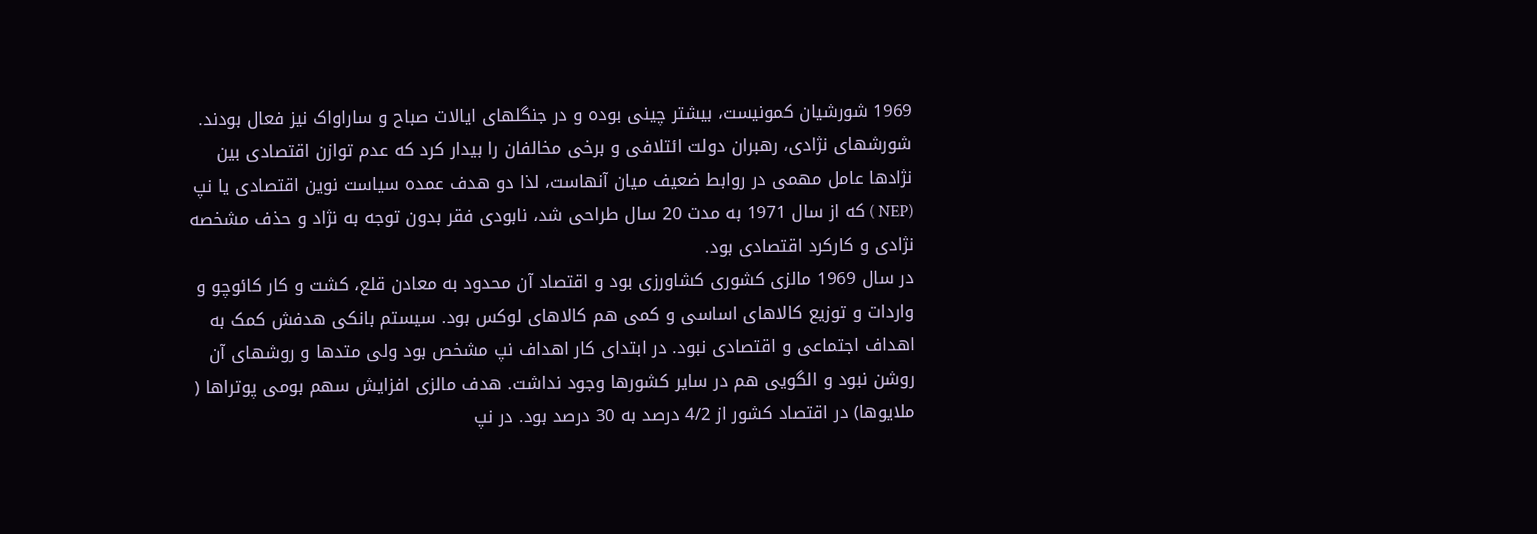1969 شورشیان کمونیست، بیشتر چینی بوده و در جنگلهای ایالات صباح و ساراواک نیز فعال بودند. شورشهای نژادی، رهبران دولت ائتلافی و برخی مخالفان را بیدار کرد که عدم توازن اقتصادی بین نژادها عامل مهمی در روابط ضعیف میان آنهاست، لذا دو هدف عمده سیاست نوین اقتصادی یا نپ (NEP ) که از سال 1971 به مدت 20 سال طراحی شد، نابودی فقر بدون توجه به نژاد و حذف مشخصه نژادی و کارکرد اقتصادی بود.
در سال 1969 مالزی کشوری کشاورزی بود و اقتصاد آن محدود به معادن قلع، کشت و کار کائوچو و واردات و توزیع کالاهای اساسی و کمی هم کالاهای لوکس بود. سیستم بانکی هدفش کمک به اهداف اجتماعی و اقتصادی نبود. در ابتدای کار اهداف نپ مشخص بود ولی متدها و روشهای آن روشن نبود و الگویی هم در سایر کشورها وجود نداشت. هدف مالزی افزایش سهم بومی پوتراها ( ملایوها) در اقتصاد کشور از 4/2 درصد به 30 درصد بود. در نپ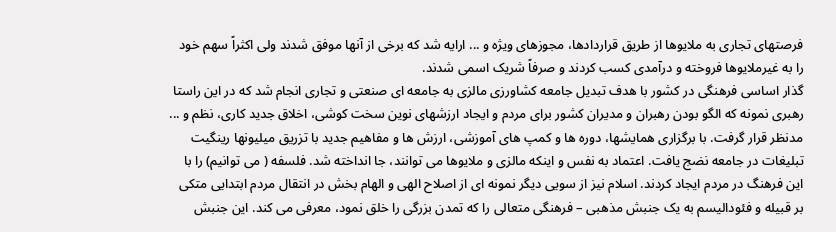فرصتهای تجاری به ملایوها از طریق قراردادها، مجوزهای ویژه و ... ارایه شد که برخی از آنها موفق شدند ولی اکثراً سهم خود را به غیرملایوها فروخته و درآمدی کسب کردند و صرفاً شریک اسمی شدند.
گذار اساسی فرهنگی در کشور با هدف تبدیل جامعه کشاورزی مالزی به جامعه ای صنعتی و تجاری انجام شد که در این راستا رهبری نمونه که الگو بودن رهبران و مدیران کشور برای مردم و ایجاد ارزشهای نوین سخت کوشی، اخلاق جدید کاری، نظم و ... مدنظر قرار گرفت. با برگزاری همایشها، دوره ها و کمپ های آموزشی، ارزش ها و مفاهیم جدید با تزریق میلیونها رینگیت تبلیغات در جامعه نضج یافت. اعتماد به نفس و اینکه مالزی و ملایوها می توانند، جا انداخته شد. فلسفه ( می توانیم) را با این فرهنگ در مردم ایجاد کردند. اسلام نیز از سویی دیگر نمونه ای از اصلاح الهی و الهام بخش در انتقال مردم ابتدایی متکی بر قبیله و فئودالیسم به یک جنبش مذهبی – فرهنگی متعالی را که تمدن بزرگی را خلق نمود، معرفی می کند. این جنبش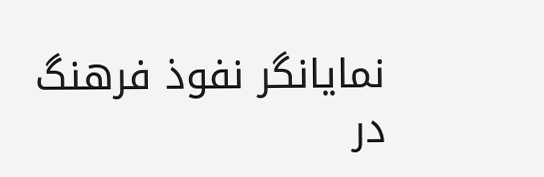نمایانگر نفوذ فرهنگ در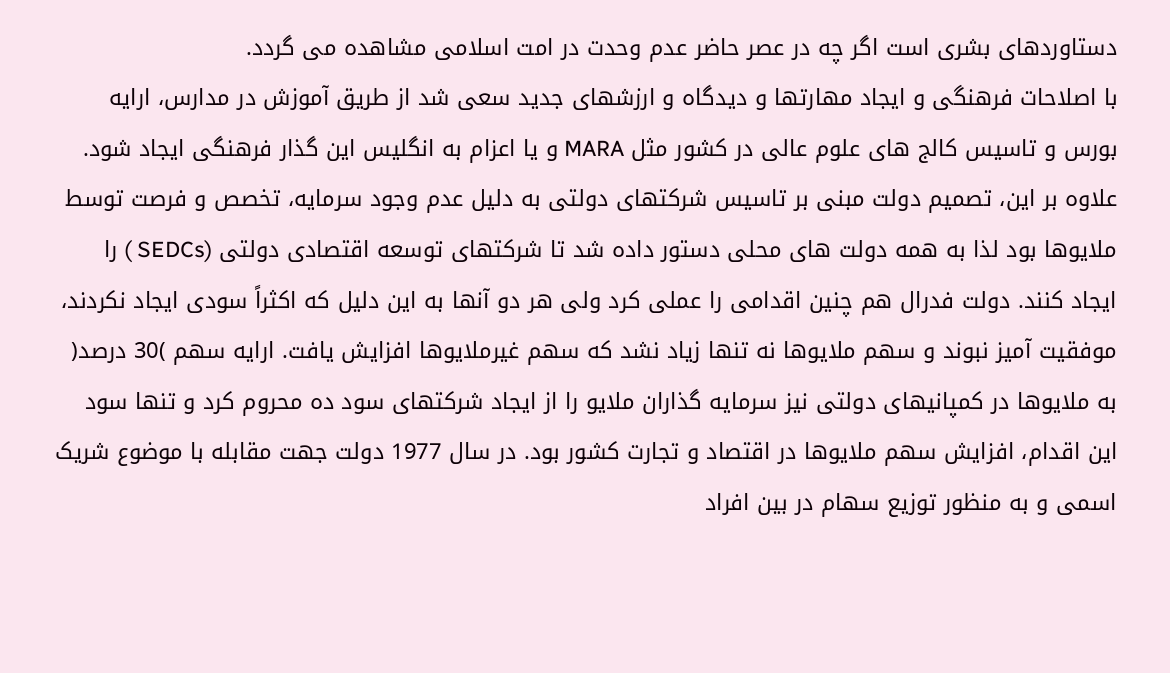دستاوردهای بشری است اگر چه در عصر حاضر عدم وحدت در امت اسلامی مشاهده می گردد.
با اصلاحات فرهنگی و ایجاد مهارتها و دیدگاه و ارزشهای جدید سعی شد از طریق آموزش در مدارس، ارایه بورس و تاسیس کالج های علوم عالی در کشور مثل MARA و یا اعزام به انگلیس این گذار فرهنگی ایجاد شود. علاوه بر این، تصمیم دولت مبنی بر تاسیس شرکتهای دولتی به دلیل عدم وجود سرمایه، تخصص و فرصت توسط ملایوها بود لذا به همه دولت های محلی دستور داده شد تا شرکتهای توسعه اقتصادی دولتی (SEDCs ) را ایجاد کنند. دولت فدرال هم چنین اقدامی را عملی کرد ولی هر دو آنها به این دلیل که اکثراً سودی ایجاد نکردند، موفقیت آمیز نبوند و سهم ملایوها نه تنها زیاد نشد که سهم غیرملایوها افزایش یافت. ارایه سهم )30 درصد( به ملایوها در کمپانیهای دولتی نیز سرمایه گذاران ملایو را از ایجاد شرکتهای سود ده محروم کرد و تنها سود این اقدام، افزایش سهم ملایوها در اقتصاد و تجارت کشور بود. در سال 1977 دولت جهت مقابله با موضوع شریک اسمی و به منظور توزیع سهام در بین افراد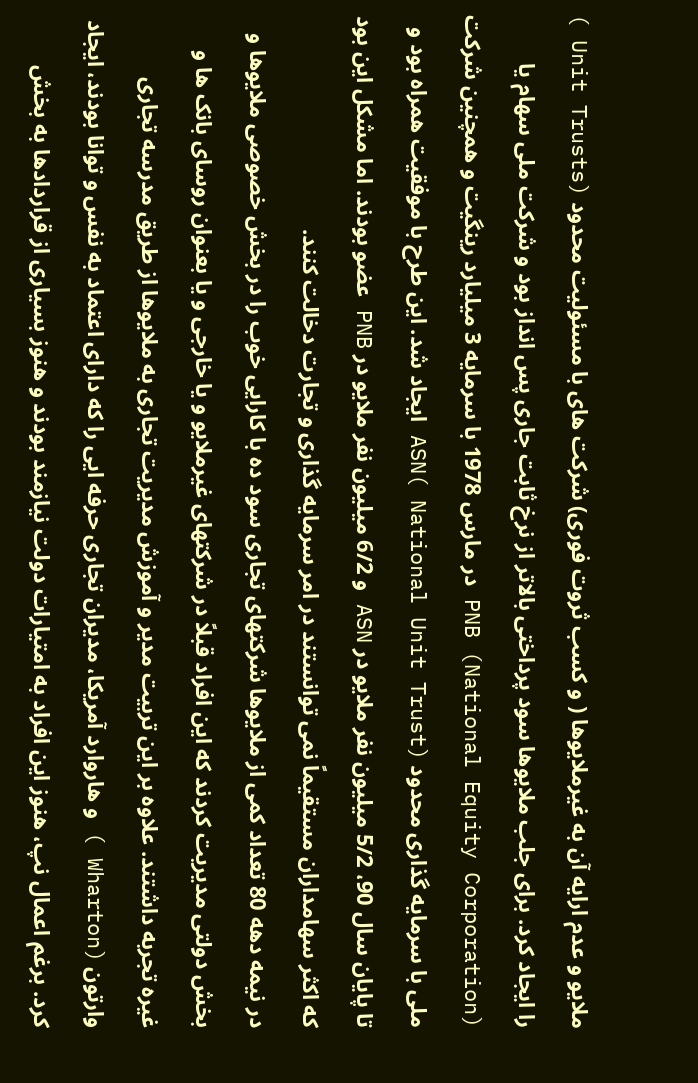ملایو و عدم ارایه آن به غیرملایوها ( و کسب ثروت فوری) شرکت های با مسئولیت محدود (Unit Trusts ) را ایجاد کرد. برای جلب ملایوها سود پرداختی بالاتر از نرخ ثابت جاری پس انداز بود و شرکت ملی سهام یا (National Equity Corporation) PNB در مارس 1978 با سرمایه 3 میلیارد رینگیت و همچنین شرکت ملی با سرمایه گذاری محدود (National Unit Trust )ASN ایجاد شد. این طرح با موفقیت همراه بود و تا پایان سال 90، 5/2 میلیون نفر ملایو در ASN و 6/2 میلیون نفر ملایو در PNB عضو بودند. اما مشکل این بود که اکثر سهامداران مستقیماً نمی توانستند در امر سرمایه گذاری و تجارت دخالت کنند.
در نیمه دهه 80 تعداد کمی از ملایوها شرکتهای تجاری سود ده با کارایی خوب را در بخش خصوصی ملایوها و بخش دولتی مدیریت کردند که این افراد قبلاً در شرکتهای غیرملایو و یا خارجی و یا بعنوان روسای بانک ها و غیره تجربه داشتند. علاوه بر این تربیت مدیر و آموزش مدیریت تجاری به ملایوها از طریق مدرسه تجاری وارتون (Wharton ) و هاروارد آمریکا، مدیران تجاری حرفه ایی را که دارای اعتماد به نفس و توانا بودند، ایجاد کرد. برغم اعمال نپ، هنوز این افراد به امتیارات دولت نیازمند بودند و هنوز بسیاری از قراردادها به بخش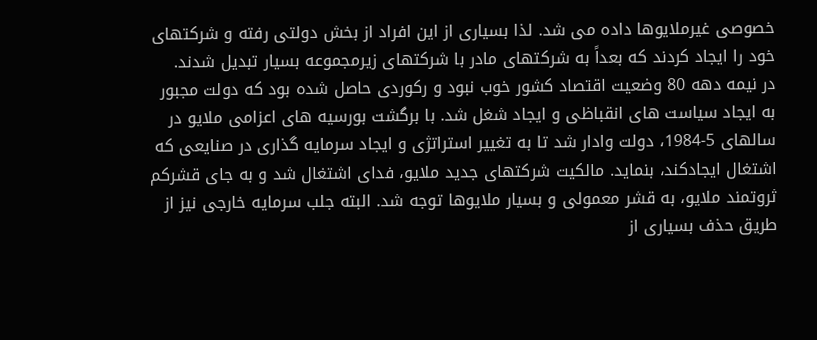خصوصی غیرملایوها داده می شد. لذا بسیاری از این افراد از بخش دولتی رفته و شرکتهای خود را ایجاد کردند که بعداً به شرکتهای مادر با شرکتهای زیرمجموعه بسیار تبدیل شدند.
در نیمه دهه 80 وضعیت اقتصاد کشور خوب نبود و رکوردی حاصل شده بود که دولت مجبور به ایجاد سیاست های انقباظی و ایجاد شغل شد. با برگشت بورسیه های اعزامی ملایو در سالهای 5-1984، دولت وادار شد تا به تغییر استراتژی و ایجاد سرمایه گذاری در صنایعی که اشتغال ایجادکند، بنماید. مالکیت شرکتهای جدید ملایو، فدای اشتغال شد و به جای قشرکم ثروتمند ملایو، به قشر معمولی و بسیار ملایوها توجه شد. البته جلب سرمایه خارجی نیز از طریق حذف بسیاری از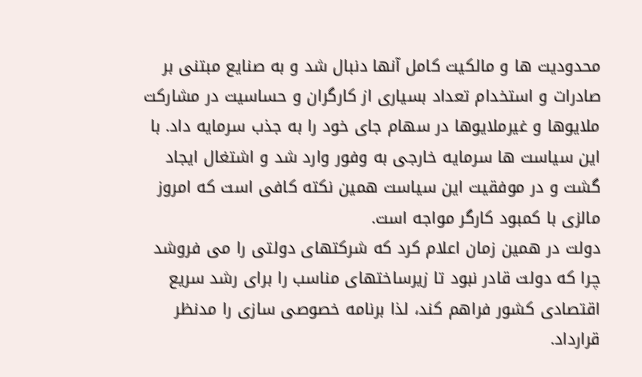محدودیت ها و مالکیت کامل آنها دنبال شد و به صنایع مبتنی بر صادرات و استخدام تعداد بسیاری از کارگران و حساسیت در مشارکت ملایوها و غیرملایوها در سهام جای خود را به جذب سرمایه داد. با این سیاست ها سرمایه خارجی به وفور وارد شد و اشتغال ایجاد گشت و در موفقیت این سیاست همین نکته کافی است که امروز مالزی با کمبود کارگر مواجه است.
دولت در همین زمان اعلام کرد که شرکتهای دولتی را می فروشد چرا که دولت قادر نبود تا زیرساختهای مناسب را برای رشد سریع اقتصادی کشور فراهم کند، لذا برنامه خصوصی سازی را مدنظر قرارداد.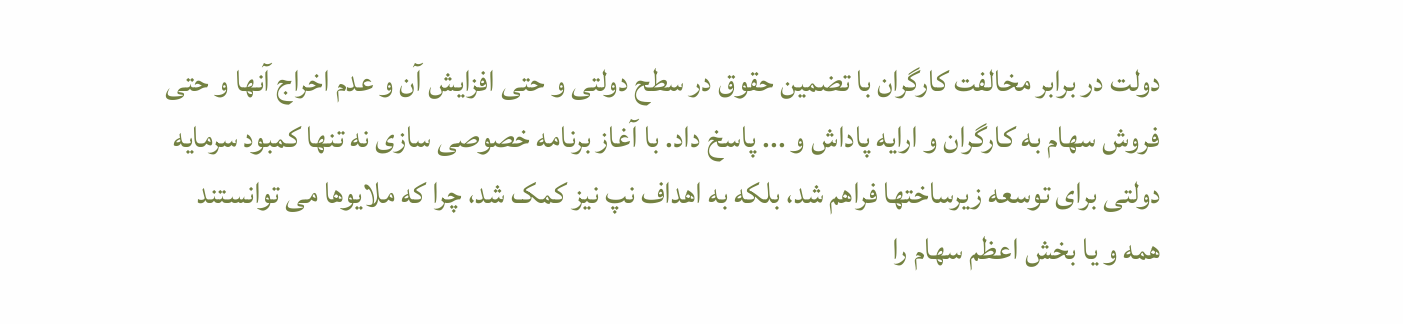دولت در برابر مخالفت کارگران با تضمین حقوق در سطح دولتی و حتی افزایش آن و عدم اخراج آنها و حتی فروش سهام به کارگران و ارایه پاداش و ... پاسخ داد. با آغاز برنامه خصوصی سازی نه تنها کمبود سرمایه دولتی برای توسعه زیرساختها فراهم شد، بلکه به اهداف نپ نیز کمک شد، چرا که ملایوها می توانستند همه و یا بخش اعظم سهام را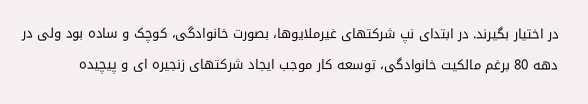در اختیار بگیرند. در ابتدای نپ شرکتهای غیرملایوها، بصورت خانوادگی، کوچک و ساده بود ولی در دهه 80 برغم مالکیت خانوادگی، توسعه کار موجب ایجاد شرکتهای زنجیره ای و پیچیده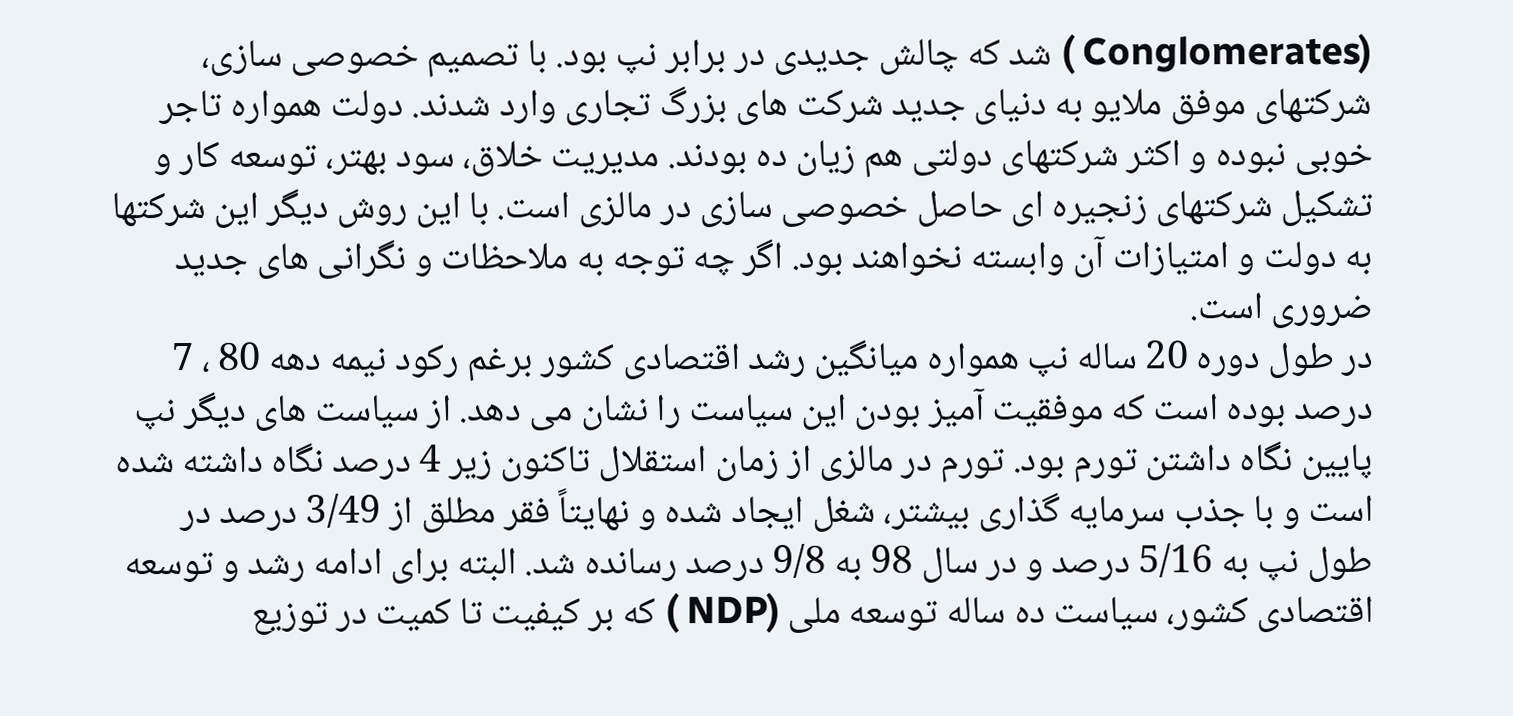(Conglomerates ) شد که چالش جدیدی در برابر نپ بود. با تصمیم خصوصی سازی، شرکتهای موفق ملایو به دنیای جدید شرکت های بزرگ تجاری وارد شدند. دولت همواره تاجر خوبی نبوده و اکثر شرکتهای دولتی هم زیان ده بودند. مدیریت خلاق، سود بهتر، توسعه کار و تشکیل شرکتهای زنجیره ای حاصل خصوصی سازی در مالزی است. با این روش دیگر این شرکتها به دولت و امتیازات آن وابسته نخواهند بود. اگر چه توجه به ملاحظات و نگرانی های جدید ضروری است.
در طول دوره 20 ساله نپ همواره میانگین رشد اقتصادی کشور برغم رکود نیمه دهه 80 ، 7 درصد بوده است که موفقیت آمیز بودن این سیاست را نشان می دهد. از سیاست های دیگر نپ پایین نگاه داشتن تورم بود. تورم در مالزی از زمان استقلال تاکنون زیر 4 درصد نگاه داشته شده است و با جذب سرمایه گذاری بیشتر، شغل ایجاد شده و نهایتاً فقر مطلق از 3/49 درصد در طول نپ به 5/16 درصد و در سال 98 به 9/8 درصد رسانده شد. البته برای ادامه رشد و توسعه اقتصادی کشور، سیاست ده ساله توسعه ملی (NDP ) که بر کیفیت تا کمیت در توزیع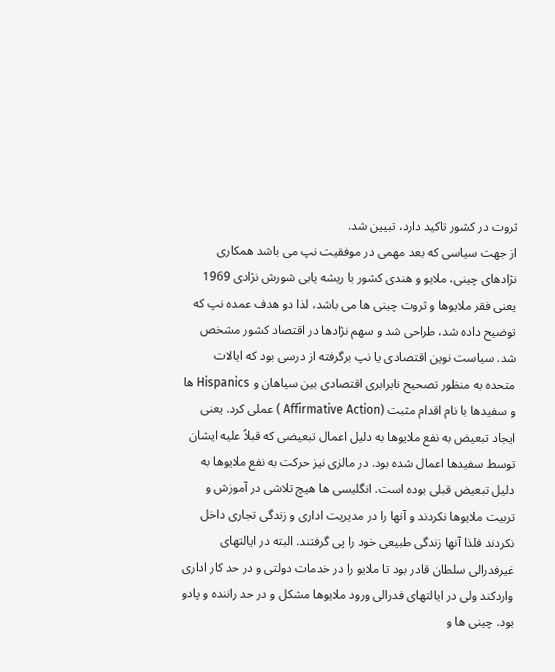ثروت در کشور تاکید دارد، تبیین شد.
از جهت سیاسی که بعد مهمی در موفقیت نپ می باشد همکاری نژادهای چینی، ملایو و هندی کشور با ریشه یابی شورش نژادی 1969 یعنی فقر ملایوها و ثروت چینی ها می باشد، لذا دو هدف عمده نپ که توضیح داده شد، طراحی شد و سهم نژادها در اقتصاد کشور مشخص شد. سیاست نوین اقتصادی یا نپ برگرفته از درسی بود که ایالات متحده به منظور تصحیح نابرابری اقتصادی بین سیاهان و Hispanics ها و سفیدها با نام اقدام مثبت (Affirmative Action ) عملی کرد. یعنی ایجاد تبعیض به نفع ملایوها به دلیل اعمال تبعیضی که قبلاً علیه ایشان توسط سفیدها اعمال شده بود. در مالزی نیز حرکت به نفع ملایوها به دلیل تبعیض قبلی بوده است. انگلیسی ها هیچ تلاشی در آموزش و تربیت ملایوها نکردند و آنها را در مدیریت اداری و زندگی تجاری داخل نکردند فلذا آنها زندگی طبیعی خود را پی گرفتند. البته در ایالتهای غیرفدرالی سلطان قادر بود تا ملایو را در خدمات دولتی و در حد کار اداری واردکند ولی در ایالتهای فدرالی ورود ملایوها مشکل و در حد راننده و پادو بود. چینی ها و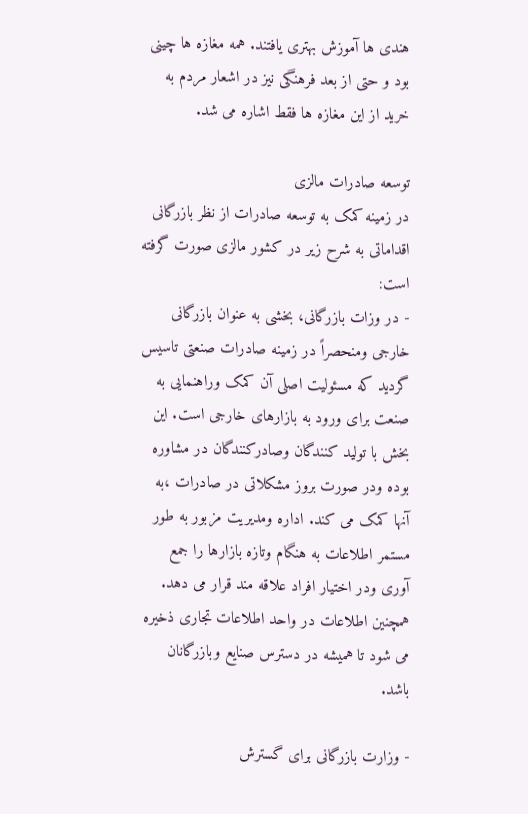هندی ها آموزش بهتری یافتند. همه مغازه ها چینی بود و حتی از بعد فرهنگی نیز در اشعار مردم به خرید از این مغازه ها فقط اشاره می شد.

توسعه صادرات مالزی
در زمینه کمک به توسعه صادرات از نظر بازرگانی اقداماتی به شرح زیر در کشور مالزی صورت گرفته است:
- در وزات بازرگانی، بخشی به عنوان بازرگانی خارجی ومنحصراً در زمینه صادرات صنعتی تاسیس گردید که مسئولیت اصلی آن کمک وراهنمایی به صنعت برای ورود به بازارهای خارجی است. این بخش با تولید کنندگان وصادرکنندگان در مشاوره بوده ودر صورت بروز مشکلاتی در صادرات ،به آنها کمک می کند. اداره ومدیریت مزبور به طور مستمر اطلاعات به هنگام وتازه بازارها را جمع آوری ودر اختیار افراد علاقه مند قرار می دهد. همچنین اطلاعات در واحد اطلاعات تجاری ذخیره می شود تا همیشه در دسترس صنایع وبازرگانان باشد.

- وزارت بازرگانی برای گسترش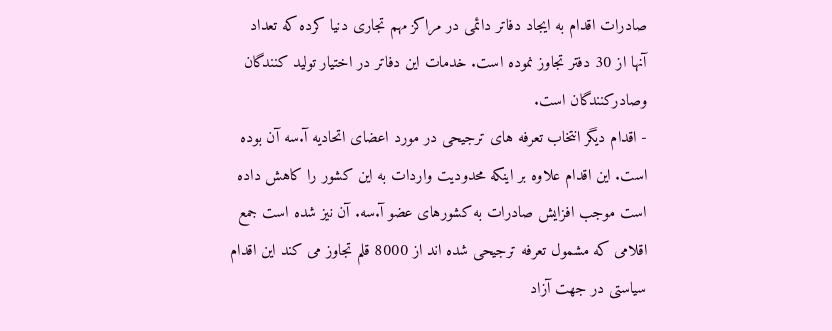صادرات اقدام به ایجاد دفاتر دائمی در مراکز مهم تجاری دنیا کرده که تعداد آنها از 30 دفتر تجاوز نموده است. خدمات این دفاتر در اختیار تولید کنندگان وصادرکنندگان است.
- اقدام دیگر انتخاب تعرفه های ترجیحی در مورد اعضای اتحادیه آ.سه آن بوده است. این اقدام علاوه بر اینکه محدودیت واردات به این کشور را کاهش داده است موجب افزایش صادرات به کشورهای عضو آ.سه. آن نیز شده است جمع اقلامی که مشمول تعرفه ترجیحی شده اند از 8000 قلم تجاوز می کند این اقدام سیاستی در جهت آزاد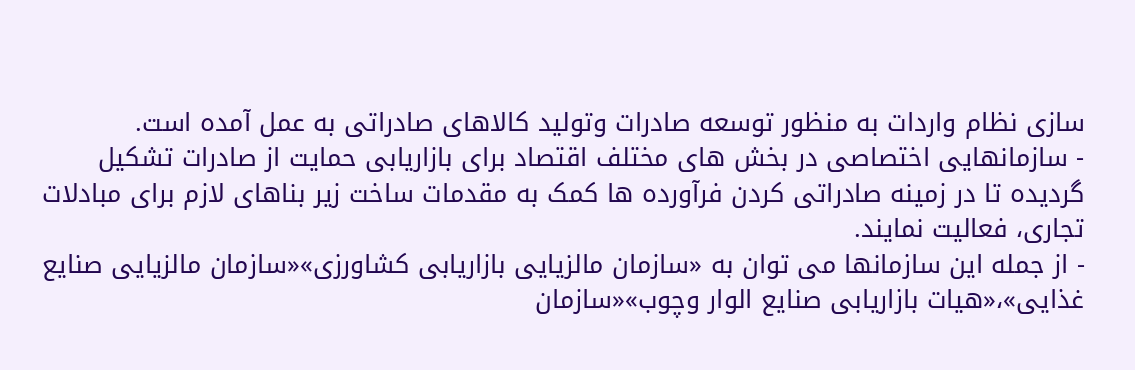سازی نظام واردات به منظور توسعه صادرات وتولید کالاهای صادراتی به عمل آمده است.
- سازمانهایی اختصاصی در بخش های مختلف اقتصاد برای بازاریابی حمایت از صادرات تشکیل گردیده تا در زمینه صادراتی کردن فرآورده ها کمک به مقدمات ساخت زیر بناهای لازم برای مبادلات تجاری، فعالیت نمایند.
- از جمله این سازمانها می توان به «سازمان مالزیایی بازاریابی کشاورزی»«سازمان مالزیایی صنایع غذایی»،«هیات بازاریابی صنایع الوار وچوب»«سازمان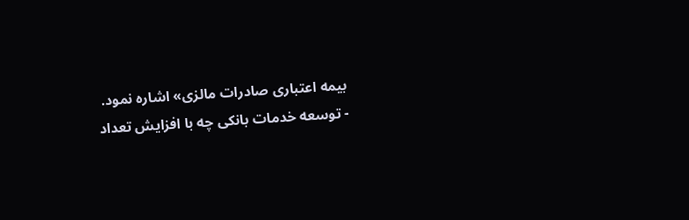بیمه اعتباری صادرات مالزی» اشاره نمود.
- توسعه خدمات بانکی چه با افزایش تعداد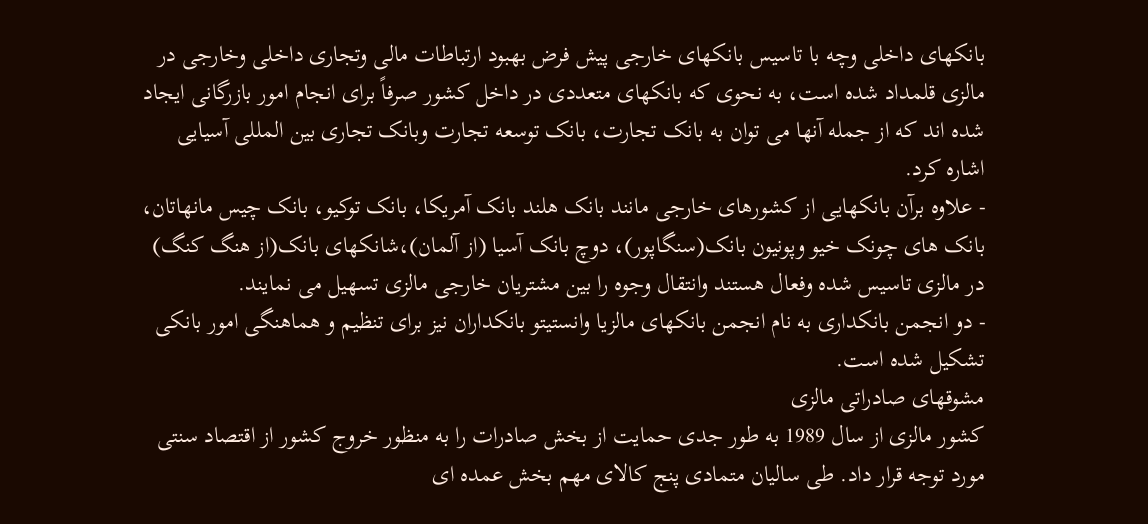بانکهای داخلی وچه با تاسیس بانکهای خارجی پیش فرض بهبود ارتباطات مالی وتجاری داخلی وخارجی در مالزی قلمداد شده است، به نحوی که بانکهای متعددی در داخل کشور صرفاً برای انجام امور بازرگانی ایجاد شده اند که از جمله آنها می توان به بانک تجارت، بانک توسعه تجارت وبانک تجاری بین المللی آسیایی اشاره کرد.
- علاوه برآن بانکهایی از کشورهای خارجی مانند بانک هلند بانک آمریکا، بانک توکیو، بانک چیس مانهاتان، بانک های چونک خیو وپونیون بانک(سنگاپور)، دوچ بانک آسیا (از آلمان)،شانکهای بانک(از هنگ کنگ) در مالزی تاسیس شده وفعال هستند وانتقال وجوه را بین مشتریان خارجی مالزی تسهیل می نمایند.
- دو انجمن بانکداری به نام انجمن بانکهای مالزیا وانستیتو بانکداران نیز برای تنظیم و هماهنگی امور بانکی تشکیل شده است.
مشوقهای صادراتی مالزی
کشور مالزی از سال 1989 به طور جدی حمایت از بخش صادرات را به منظور خروج کشور از اقتصاد سنتی مورد توجه قرار داد. طی سالیان متمادی پنج کالای مهم بخش عمده ای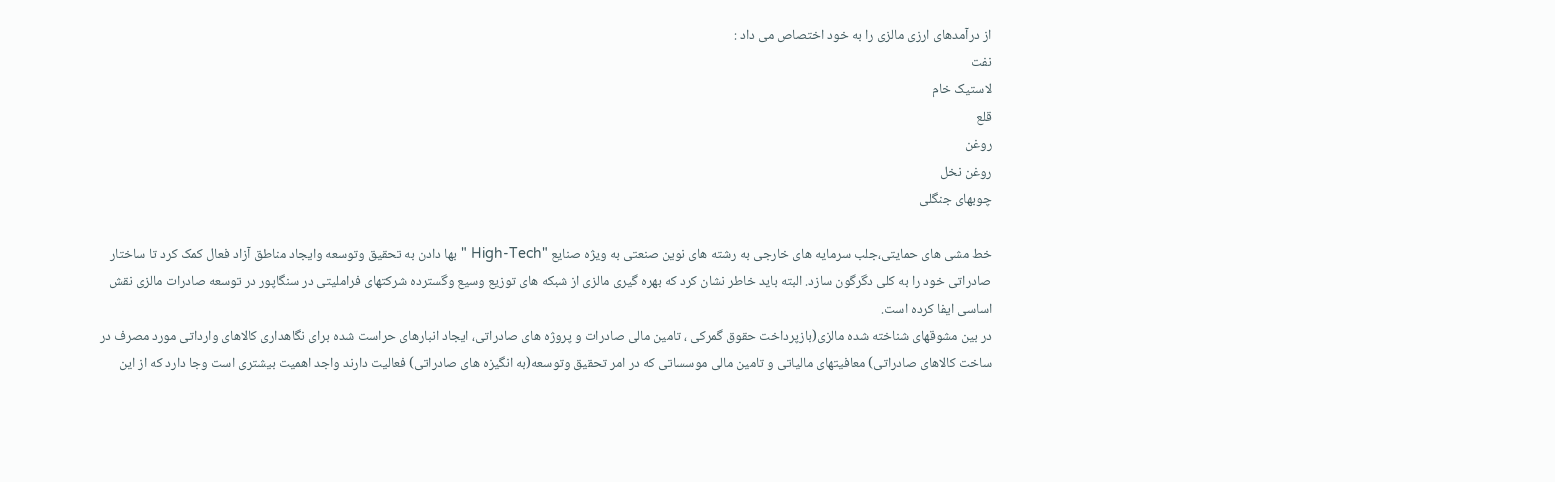از درآمدهای ارزی مالزی را به خود اختصاص می داد :
نفت
لاستیک خام
قلع
روغن
روغن نخل
چوبهای جنگلی

خط مشی های حمایتی،جلب سرمایه های خارجی به رشته های نوین صنعتی به ویژه صنایع "High-Tech " بها دادن به تحقیق وتوسعه وایجاد مناطق آزاد فعال کمک کرد تا ساختار صادراتی خود را به کلی دگرگون سازد. البته باید خاطر نشان کرد که بهره گیری مالزی از شبکه های توزیع وسیع وگسترده شرکتهای فراملیتی در سنگاپور در توسعه صادرات مالزی نقش اساسی ایفا کرده است.
در بین مشوقهای شناخته شده مالزی(بازپرداخت حقوق گمرکی ، تامین مالی صادرات و پروژه های صادراتی، ایجاد انبارهای حراست شده برای نگاهداری کالاهای وارداتی مورد مصرف در ساخت کالاهای صادراتی) معافیتهای مالیاتی و تامین مالی موسساتی که در امر تحقیق وتوسعه(به انگیزه های صادراتی) فعالیت دارند واجد اهمیت بیشتری است وجا دارد که از این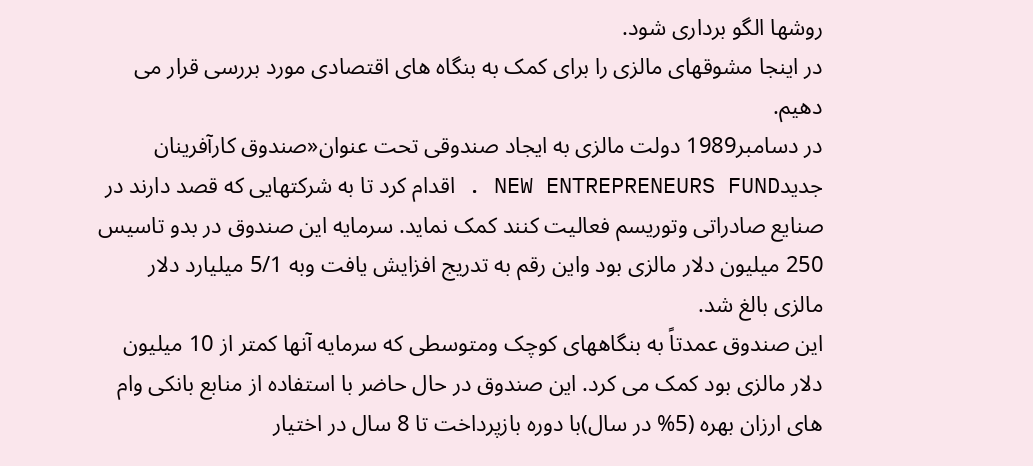روشها الگو برداری شود.
در اینجا مشوقهای مالزی را برای کمک به بنگاه های اقتصادی مورد بررسی قرار می دهیم.
در دسامبر1989 دولت مالزی به ایجاد صندوقی تحت عنوان«صندوق کارآفرینان جدیدNEW ENTREPRENEURS FUND . اقدام کرد تا به شرکتهایی که قصد دارند در صنایع صادراتی وتوریسم فعالیت کنند کمک نماید. سرمایه این صندوق در بدو تاسیس 250 میلیون دلار مالزی بود واین رقم به تدریج افزایش یافت وبه 5/1 میلیارد دلار مالزی بالغ شد.
این صندوق عمدتاً به بنگاههای کوچک ومتوسطی که سرمایه آنها کمتر از 10 میلیون دلار مالزی بود کمک می کرد. این صندوق در حال حاضر با استفاده از منابع بانکی وام های ارزان بهره (5% در سال)با دوره بازپرداخت تا 8 سال در اختیار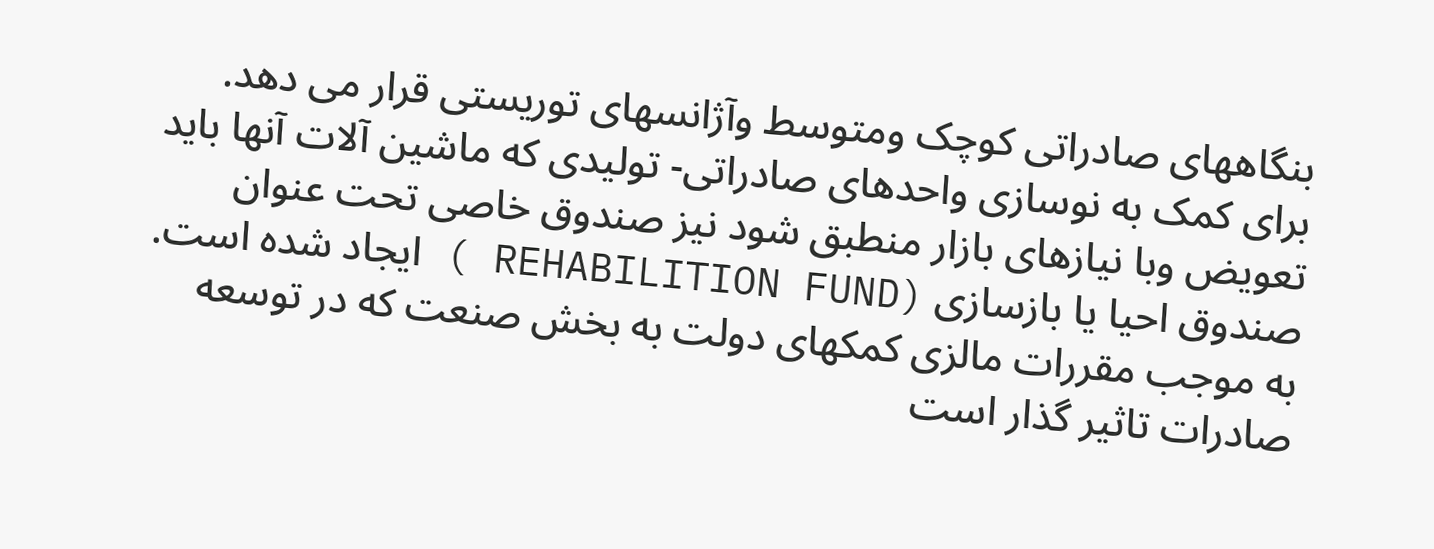بنگاههای صادراتی کوچک ومتوسط وآژانسهای توریستی قرار می دهد.
برای کمک به نوسازی واحدهای صادراتی- تولیدی که ماشین آلات آنها باید تعویض وبا نیازهای بازار منطبق شود نیز صندوق خاصی تحت عنوان صندوق احیا یا بازسازی (REHABILITION FUND ) ایجاد شده است.
به موجب مقررات مالزی کمکهای دولت به بخش صنعت که در توسعه صادرات تاثیر گذار است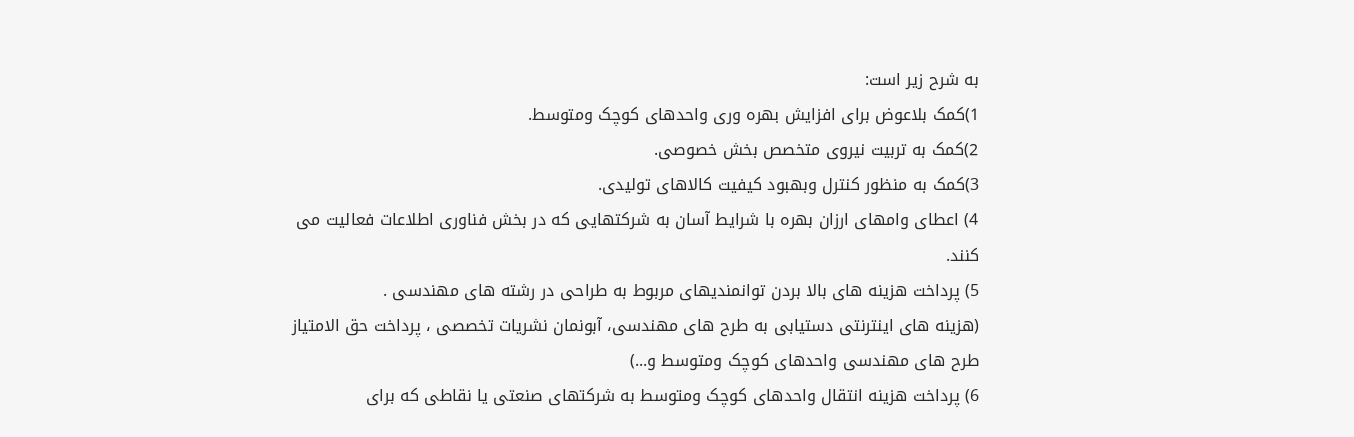به شرح زیر است:
1)کمک بلاعوض برای افزایش بهره وری واحدهای کوچک ومتوسط.
2)کمک به تربیت نیروی متخصص بخش خصوصی.
3)کمک به منظور کنترل وبهبود کیفیت کالاهای تولیدی.
4) اعطای وامهای ارزان بهره با شرایط آسان به شرکتهایی که در بخش فناوری اطلاعات فعالیت می کنند.
5) پرداخت هزینه های بالا بردن توانمندیهای مربوط به طراحی در رشته های مهندسی .
(هزینه های اینترنتی دستیابی به طرح های مهندسی، آبونمان نشریات تخصصی ، پرداخت حق الامتیاز طرح های مهندسی واحدهای کوچک ومتوسط و...)
6) پرداخت هزینه انتقال واحدهای کوچک ومتوسط به شرکتهای صنعتی یا نقاطی که برای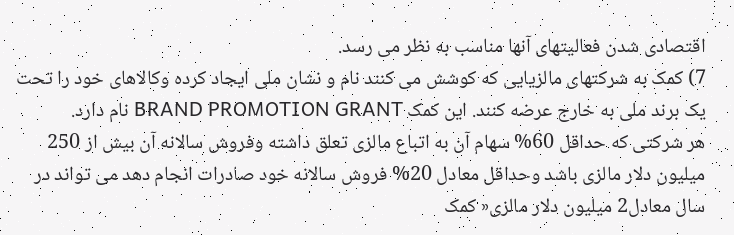اقتصادی شدن فعالیتهای آنها مناسب به نظر می رسد.
7) کمک به شرکتهای مالزیایی که کوشش می کنند نام و نشان ملی ایجاد کرده وکالاهای خود را تحت یک برند ملی به خارج عرضه کنند. این کمک BRAND PROMOTION GRANT نام دارد.
هر شرکتی که حداقل 60% سهام آن به اتباع مالزی تعلق داشته وفروش سالانه آن بیش از 250 میلیون دلار مالزی باشد وحداقل معادل 20% فروش سالانه خود صادرات انجام دهد می تواند در سال معادل2 میلیون دلار مالزی« کمک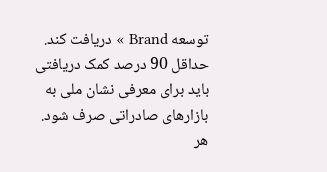توسعه Brand » دریافت کند. حداقل 90 درصد کمک دریافتی باید برای معرفی نشان ملی به بازارهای صادراتی صرف شود.
هر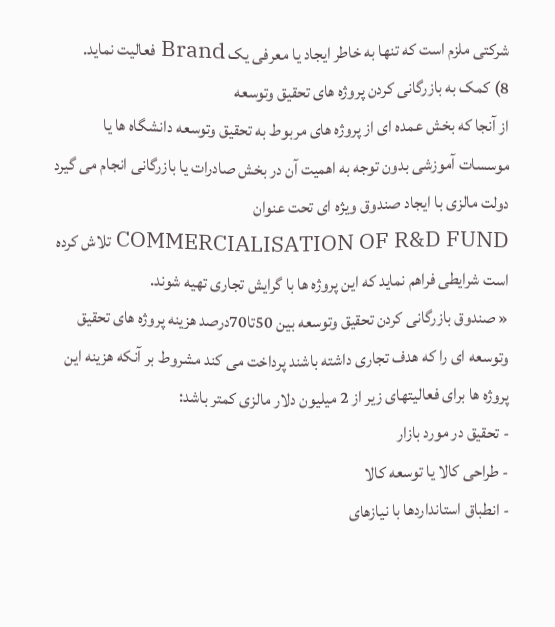شرکتی ملزم است که تنها به خاطر ایجاد یا معرفی یک Brand فعالیت نماید.
8) کمک به بازرگانی کردن پروژه های تحقیق وتوسعه
از آنجا که بخش عمده ای از پروژه های مربوط به تحقیق وتوسعه دانشگاه ها یا موسسات آموزشی بدون توجه به اهمیت آن در بخش صادرات یا بازرگانی انجام می گیرد دولت مالزی با ایجاد صندوق ویژه ای تحت عنوان COMMERCIALISATION OF R&D FUND تلاش کرده است شرایطی فراهم نماید که این پروژه ها با گرایش تجاری تهیه شوند.
« صندوق بازرگانی کردن تحقیق وتوسعه بین 50تا70درصد هزینه پروژه های تحقیق وتوسعه ای را که هدف تجاری داشته باشند پرداخت می کند مشروط بر آنکه هزینه این پروژه ها برای فعالیتهای زیر از 2 میلیون دلار مالزی کمتر باشد:
- تحقیق در مورد بازار
- طراحی کالا یا توسعه کالا
- انطباق استانداردها با نیازهای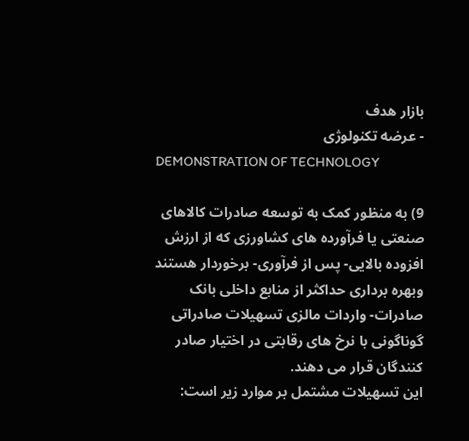بازار هدف
- عرضه تکنولوژی
DEMONSTRATION OF TECHNOLOGY

9) به منظور کمک به توسعه صادرات کالاهای صنعتی یا فرآورده های کشاورزی که از ارزش افزوده بالایی- پس از فرآوری- برخوردار هستند وبهره برداری حداکثر از منابع داخلی بانک صادرات- واردات مالزی تسهیلات صادراتی گوناگونی با نرخ های رقابتی در اختیار صادر کنندگان قرار می دهند.
این تسهیلات مشتمل بر موارد زیر است: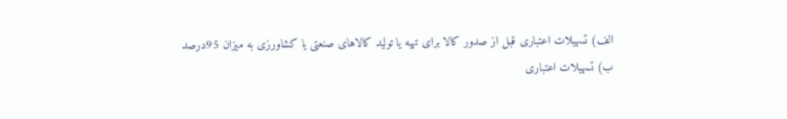الف) تسهیلات اعتباری قبل از صدور کالا برای تهیه یا تولید کالاهای صنعتی یا کشاورزی به میزان 95درصد
ب) تسهیلات اعتباری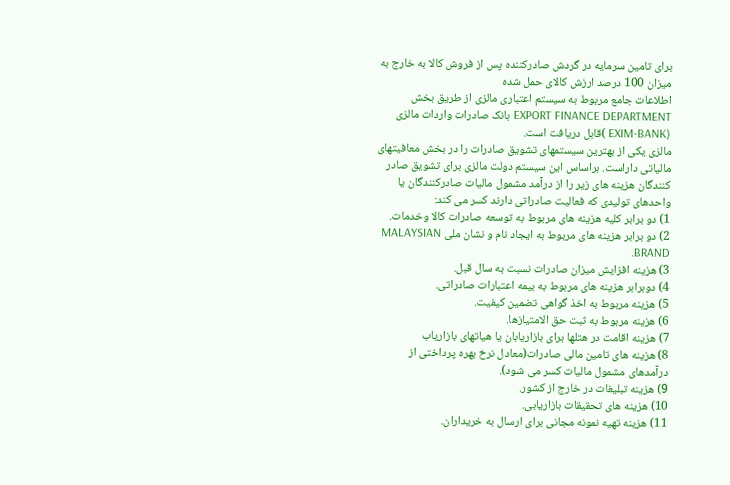برای تامین سرمایه در گردش صادرکننده پس از فروش کالا به خارج به میزان 100 درصد ارزش کالای حمل شده
اطلاعات جامع مربوط به سیستم اعتباری مالزی از طریق بخش EXPORT FINANCE DEPARTMENT بانک صادرات واردات مالزی (EXIM-BANK )قابل دریافت است.
مالزی یکی از بهترین سیستمهای تشویق صادرات را در بخش معافیتهای مالیاتی داراست. براساس این سیستم دولت مالزی برای تشویق صادر کنندگان هزینه های زیر را از درآمد مشمول مالیات صادرکنندگان یا واحدهای تولیدی که فعالیت صادراتی دارند کسر می کند:
1) دو برابر کلیه هزینه های مربوط به توسعه صادرات کالا وخدمات.
2) دو برابر هزینه های مربوط به ایجاد نام و نشان ملی MALAYSIAN BRAND.
3) هزینه افزایش میزان صادرات نسبت به سال قبل.
4) دوبرابر هزینه های مربوط به بیمه اعتبارات صادراتی.
5) هزینه مربوط به اخذ گواهی تضمین کیفیت.
6) هزینه مربوط به ثبت حق الامتیازها.
7) هزینه اقامت در هتلها برای بازاریابان یا هیاتهای بازاریاب
8) هزینه های تامین مالی صادرات(معادل نرخ بهره پرداختی از درآمدهای مشمول مالیات کسر می شود).
9) هزینه تبلیغات در خارج از کشور.
10) هزینه های تحقیقات بازاریابی.
11) هزینه تهیه نمونه مجانی برای ارسال به خریداران.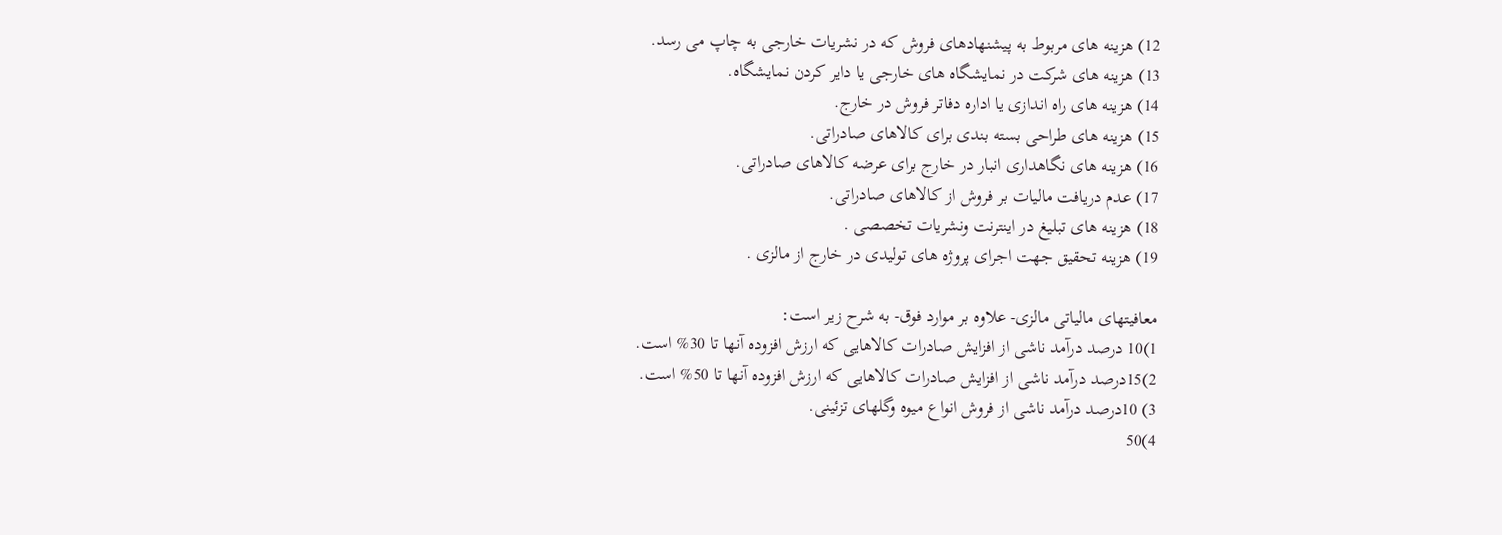12) هزینه های مربوط به پیشنهادهای فروش که در نشریات خارجی به چاپ می رسد.
13) هزینه های شرکت در نمایشگاه های خارجی یا دایر کردن نمایشگاه.
14) هزینه های راه اندازی یا اداره دفاتر فروش در خارج.
15) هزینه های طراحی بسته بندی برای کالاهای صادراتی.
16) هزینه های نگاهداری انبار در خارج برای عرضه کالاهای صادراتی.
17) عدم دریافت مالیات بر فروش از کالاهای صادراتی.
18) هزینه های تبلیغ در اینترنت ونشریات تخصصی .
19) هزینه تحقیق جهت اجرای پروژه های تولیدی در خارج از مالزی .

معافیتهای مالیاتی مالزی- علاوه بر موارد فوق- به شرح زیر است:
1)10 درصد درآمد ناشی از افزایش صادرات کالاهایی که ارزش افزوده آنها تا 30% است.
2)15درصد درآمد ناشی از افزایش صادرات کالاهایی که ارزش افزوده آنها تا 50% است.
3) 10درصد درآمد ناشی از فروش انواع میوه وگلهای تزئینی.
4)50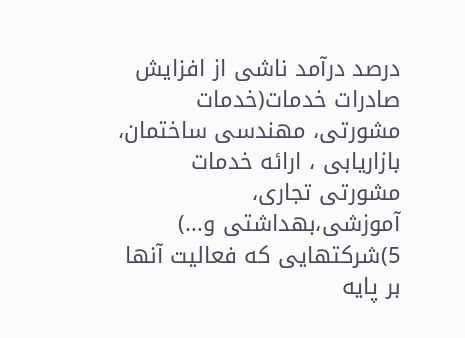درصد درآمد ناشی از افزایش صادرات خدمات(خدمات مشورتی، مهندسی ساختمان، بازاریابی ، ارائه خدمات مشورتی تجاری، آموزشی،بهداشتی و...)
5)شرکتهایی که فعالیت آنها بر پایه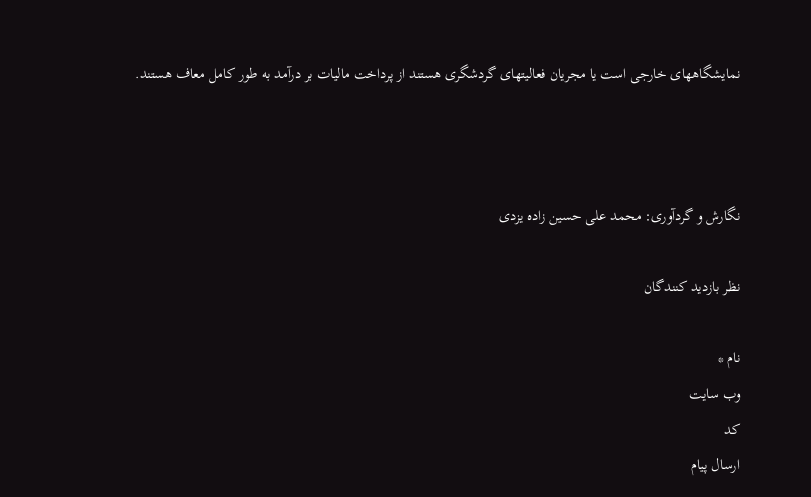نمایشگاههای خارجی است یا مجریان فعالیتهای گردشگری هستند از پرداخت مالیات بر درآمد به طور کامل معاف هستند.



نگارش و گردآوری: محمد علی حسین زاده یزدی

نظر بازدید کنندگان

نام *
وب سایت
کد
ارسال پیام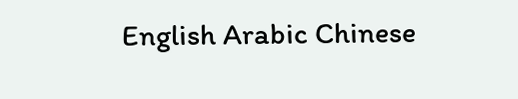English Arabic Chinese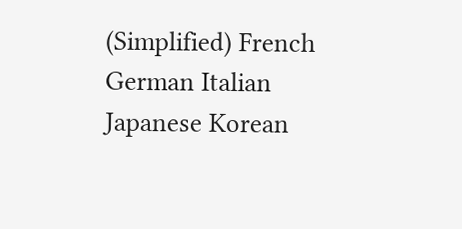(Simplified) French German Italian Japanese Korean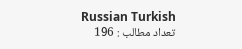Russian Turkish
تعداد مطالب : 196